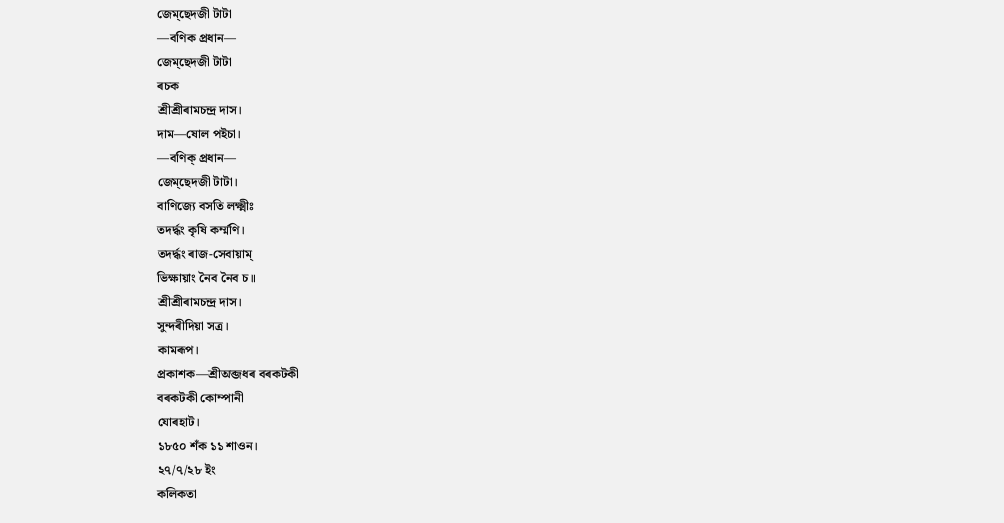জেম্ছেদজী টাটা
—বণিক প্রধান—
জেম্ছেদজী টাটা
ৰচক
শ্ৰীশ্ৰীৰামচন্দ্ৰ দাস।
দাম—ষোল পইচা।
—বণিক্ প্ৰধান—
জেম্ছেদজী টাটা।
বাণিজ্যে বসতি লক্ষ্মীঃ
তদৰ্দ্ধং কৃষি কৰ্ম্মণি।
তদৰ্দ্ধং ৰাজ-সেবায়াম্
ভিক্ষায়াং নৈব নৈব চ॥
শ্ৰীশ্ৰীৰামচন্দ্ৰ দাস।
সুন্দৰীদিয়া সত্ৰ।
কামৰূপ।
প্ৰকাশক—শ্ৰীঅব্জধৰ বৰকটকী
বৰকটকী কোম্পানী
যোৰহাট।
১৮৫০ শঁক ১১ শাওন।
২৭/৭/২৮ ইং
কলিকতা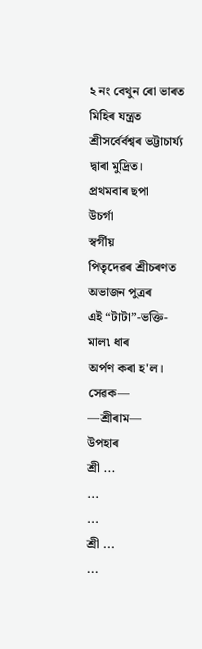২ নং বেথুন ৰো ভাৰত মিহিৰ যন্ত্ৰত
শ্ৰীসৰ্বেৰ্বশ্বৰ ভট্টাচাৰ্য্য দ্বাৰা মুদ্ৰিত।
প্ৰথমবাৰ ছপা
উচৰ্গা
স্বৰ্গীয়
পিতৃদেৱৰ শ্ৰীচৰণত
অভাজন পুত্ৰৰ
এই “টাটা”-ভক্তি-মাল৷ ধাৰ
অৰ্পণ কৰা হ'ল।
সেৱক—
—শ্ৰীৰাম—
উপহাৰ
শ্ৰী ...
...
...
শ্ৰী ...
...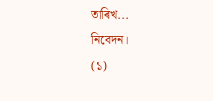তাৰিখ...
নিবেদন।
(১)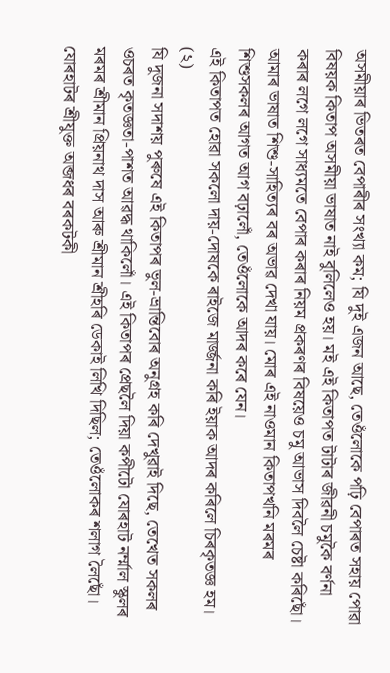অসমীয়াৰ ভিতৰত বেপাৰীৰ সংখ্যা কম; যি দুই এজন আছে, তেওঁলোকে পঢ়ি বেপাৰত সহায় পোৱা বিষয়ক কিতাপ অসমীয়া ভাষাত নাই বুলিলেও হয়। মই এই কিতাপত টাটাৰ জীৱনী চমুকৈ বৰ্ণনা কৰাৰ লগে লগে সাধ্যমতে বেপাৰ কৰাৰ নিয়ম প্ৰকৰণৰ বিষয়েও চমু আভাস দিবলৈ চেষ্টা কৰিছোঁ।
আমাৰ ভাষাত শিশু-সাহিত্যৰ বৰ অভাৱ দেখা যায়। মোৰ এই নাওমান কিতাপখনি মৰমৰ শিশুসকলৰ আগত আগ বঢ়ালোঁ, তেওঁলোকে আদৰ কৰে যেন।
এই কিতাপত হোৱা সকলো দায়-দোষকে ৰাইজে মাৰ্জ্জনা কৰি ইয়াক আদৰ কৰিলে চিৰকৃতজ্ঞ হম।
(২)
যি দুজনা সদাশয় পুৰুষে এই কিতাপৰ ভুল-ভ্ৰান্তিবোৰ অনুগ্ৰহ কৰি দেখুৱাই দিছে, তেখেত সকলৰ ওচৰত কৃতজ্ঞতা-পাশত আৱদ্ধ থাকিলোঁ। এই কিতাপৰ প্ৰেছলৈ দিয়া কপীটো যোৰহাট নৰ্ম্মাল স্কুলৰ মৰমৰ শ্ৰীমান প্ৰিয়নাথ দাস আৰু শ্ৰীমান শ্ৰীহৰি ডেকাই লিখি দিছিল; তেওঁলোকৰ শলাগ লৈছোঁ। যোৰহাটৰ শ্ৰীযুক্ত অব্জধৰ বৰকটকী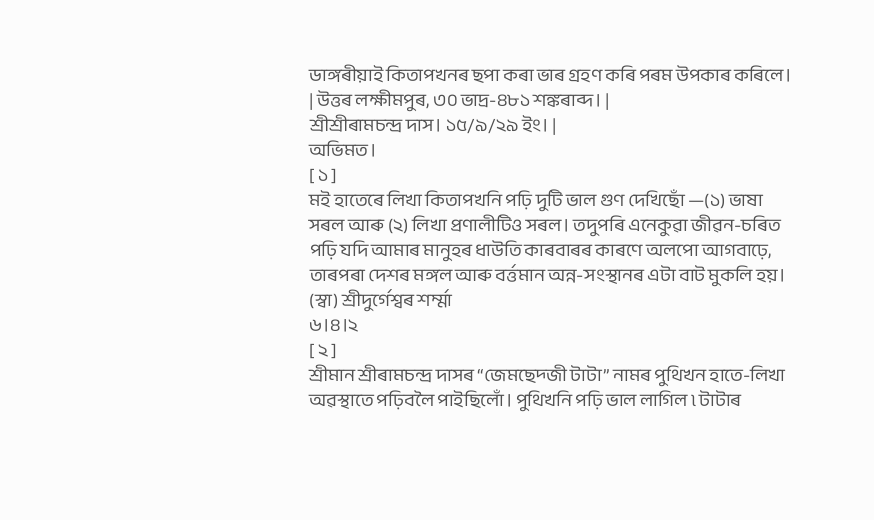ডাঙ্গৰীয়াই কিতাপখনৰ ছপা কৰা ভাৰ গ্ৰহণ কৰি পৰম উপকাৰ কৰিলে।
| উত্তৰ লক্ষীমপুৰ, ৩০ ভাদ্ৰ-৪৮১ শঙ্কৰাব্দ। |
শ্ৰীশ্ৰীৰামচন্দ্ৰ দাস। ১৫/৯/২৯ ইং। |
অভিমত।
[ ১ ]
মই হাতেৰে লিখা কিতাপখনি পঢ়ি দুটি ভাল গুণ দেখিছোঁ —(১) ভাষা সৰল আৰু (২) লিখা প্রণালীটিও সৰল। তদুপৰি এনেকুৱা জীৱন-চৰিত পঢ়ি যদি আমাৰ মানুহৰ ধাউতি কাৰবাৰৰ কাৰণে অলপো আগবাঢ়ে, তাৰপৰা দেশৰ মঙ্গল আৰু বৰ্ত্তমান অন্ন-সংস্থানৰ এটা বাট মুকলি হয়।
(স্বা) শ্রীদুৰ্গেশ্বৰ শৰ্ম্মা
৬।৪।২
[ ২ ]
শ্ৰীমান শ্ৰীৰামচন্দ্ৰ দাসৰ “জেমছেদ্জী টাটা” নামৰ পুথিখন হাতে-লিখা অৱস্থাতে পঢ়িবলৈ পাইছিলোঁ। পুথিখনি পঢ়ি ভাল লাগিল ৷ টাটাৰ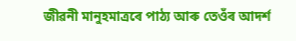জীৱনী মানুহমাত্ৰৰে পাঠ্য আৰু তেওঁৰ আদৰ্শ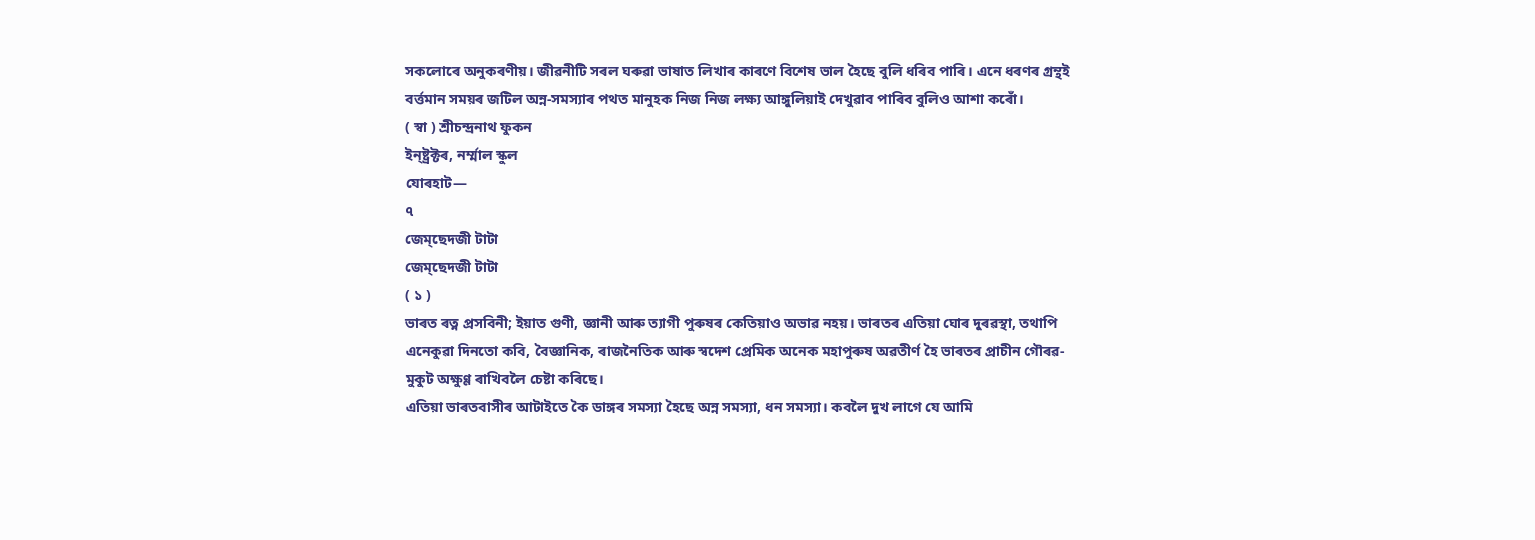সকলোৰে অনুকৰণীয়। জীৱনীটি সৰল ঘৰুৱা ভাষাত লিখাৰ কাৰণে বিশেষ ভাল হৈছে বুলি ধৰিব পাৰি। এনে ধৰণৰ গ্ৰন্থই বৰ্ত্তমান সময়ৰ জটিল অন্ন-সমস্যাৰ পথত মানুহক নিজ নিজ লক্ষ্য আঙ্গুলিয়াই দেখুৱাব পাৰিব বুলিও আশা কৰোঁ।
( স্বা ) শ্রীচন্দ্রনাথ ফুকন
ইন্ষ্ট্ৰক্টৰ, নৰ্ম্মাল স্কুল
যোৰহাট—
৭
জেম্ছেদজী টাটা
জেম্ছেদজী টাটা
( ১ )
ভাৰত ৰত্ন প্ৰসবিনী; ইয়াত গুণী, জ্ঞানী আৰু ত্যাগী পুৰুষৰ কেতিয়াও অভাৱ নহয়। ভাৰতৰ এতিয়া ঘোৰ দুৰৱস্থা, তথাপি এনেকুৱা দিনতো কবি, বৈজ্ঞানিক, ৰাজনৈতিক আৰু স্বদেশ প্ৰেমিক অনেক মহাপুৰুষ অৱতীৰ্ণ হৈ ভাৰতৰ প্ৰাচীন গৌৰৱ- মুকুট অক্ষুণ্ণ ৰাখিবলৈ চেষ্টা কৰিছে।
এতিয়া ভাৰতবাসীৰ আটাইতে কৈ ডাঙ্গৰ সমস্যা হৈছে অন্ন সমস্যা, ধন সমস্যা। কবলৈ দুখ লাগে যে আমি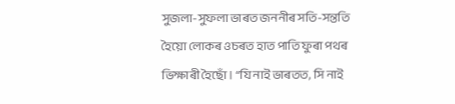সুজলা-সুফলা ভাৰত জননীৰ সতি-সন্ততি হৈয়ো লোকৰ ওচৰত হাত পাতি ফুৰা পথৰ ভিক্ষাৰী হৈছোঁ। “যি নাই ভাৰতত, সি নাই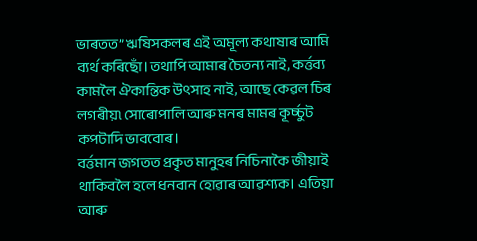ভাৰতত” ঋষিসকলৰ এই অমূল্য কথাষাৰ আমি ব্যৰ্থ কৰিছোঁ। তথাপি আমাৰ চৈতন্য নাই, কৰ্ত্তব্য কামলৈ ঐকান্তিক উৎসাহ নাই, আছে কেৱল চিৰ লগৰীয়৷ সোৰোপালি আৰু মনৰ মামৰ কূৰ্চ্চুট কপটাদি ভাববোৰ।
বৰ্ত্তমান জগতত প্ৰকৃত মানুহৰ নিচিনাকৈ জীয়াই থাকিবলৈ হলে ধনবান হোৱাৰ আৱশ্যক। এতিয়া আৰু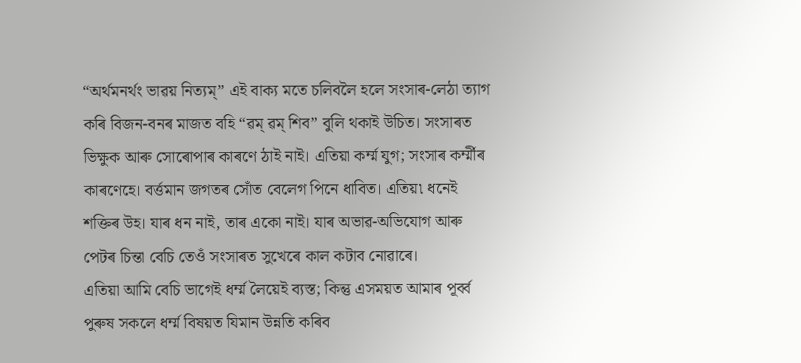“অৰ্থমনৰ্থং ভাৱয় নিত্যম্” এই বাক্য মতে চলিবলৈ হলে সংসাৰ-লেঠা ত্যাগ কৰি বিজন-বনৰ মাজত বহি “ৱম্ ৱম্ শিব” বুলি থকাই উচিত। সংসাৰত ভিক্ষুক আৰু সোৰোপাৰ কাৰণে ঠাই নাই। এতিয়া কৰ্ম্ম যুগ; সংসাৰ কৰ্ম্মীৰ কাৰণেহে। বৰ্ত্তমান জগতৰ সোঁত বেলেগ পিনে ধাবিত। এতিয়৷ ধনেই শক্তিৰ উহ। যাৰ ধন নাই, তাৰ একো নাই। যাৰ অভাৱ-অভিযোগ আৰু পেটৰ চিন্তা বেচি তেওঁ সংসাৰত সুখেৰে কাল কটাব নোৱাৰে।
এতিয়া আমি বেচি ভাগেই ধৰ্ম্ম লৈয়েই ব্যস্ত; কিন্তু এসময়ত আমাৰ পূৰ্ব্ব পুৰুষ সকলে ধৰ্ম্ম বিষয়ত যিমান উন্নতি কৰিব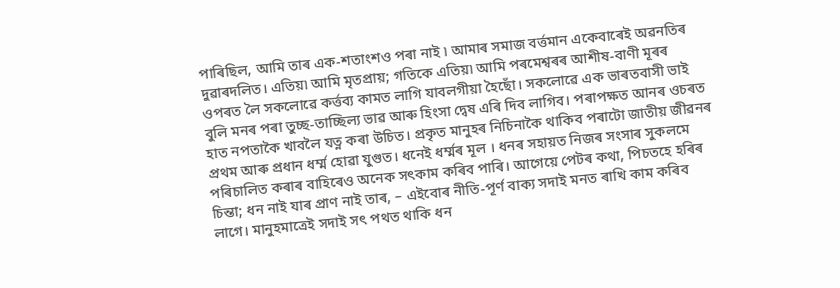পাৰিছিল, আমি তাৰ এক-শতাংশও পৰা নাই ৷ আমাৰ সমাজ বৰ্ত্তমান একেবাৰেই অৱনতিৰ দুৱাৰদলিত। এতিয়৷ আমি মৃতপ্রায়; গতিকে এতিয়৷ আমি পৰমেশ্বৰৰ আশীষ-বাণী মূৰৰ ওপৰত লৈ সকলোৱে কৰ্ত্তব্য কামত লাগি যাবলগীয়া হৈছোঁ। সকলোৱে এক ভাৰতবাসী ভাই বুলি মনৰ পৰা তুচ্ছ-তাচ্ছিল্য ভাৱ আৰু হিংসা দ্বেষ এৰি দিব লাগিব। পৰাপক্ষত আনৰ ওচৰত হাত নপতাকৈ খাবলৈ যত্ন কৰা উচিত। প্রকৃত মানুহৰ নিচিনাকৈ থাকিব পৰাটো জাতীয় জীৱনৰ প্ৰথম আৰু প্ৰধান ধৰ্ম্ম হোৱা যুগুত। ধনেই ধৰ্ম্মৰ মূল । ধনৰ সহায়ত নিজৰ সংসাৰ সুকলমে পৰিচালিত কৰাৰ বাহিৰেও অনেক সৎকাম কৰিব পাৰি। আগেয়ে পেটৰ কথা, পিচতহে হৰিৰ চিন্তা; ধন নাই যাৰ প্ৰাণ নাই তাৰ, – এইবোৰ নীতি-পূৰ্ণ বাক্য সদাই মনত ৰাখি কাম কৰিব লাগে। মানুহমাত্রেই সদাই সৎ পথত থাকি ধন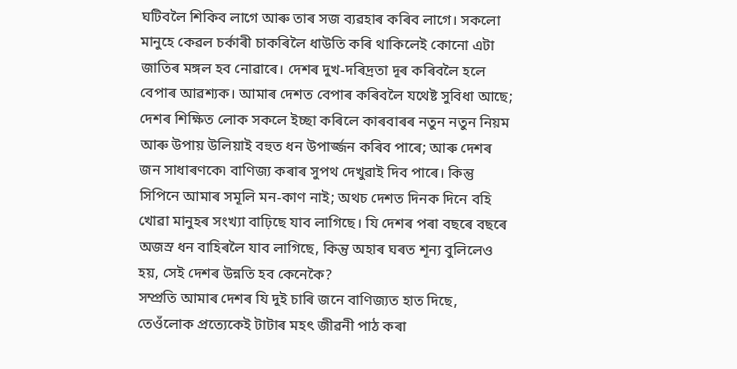ঘটিবলৈ শিকিব লাগে আৰু তাৰ সজ ব্যৱহাৰ কৰিব লাগে। সকলো মানুহে কেৱল চৰ্কাৰী চাকৰিলৈ ধাউতি কৰি থাকিলেই কোনো এটা জাতিৰ মঙ্গল হব নোৱাৰে। দেশৰ দুখ-দৰিদ্ৰতা দূৰ কৰিবলৈ হলে বেপাৰ আৱশ্যক। আমাৰ দেশত বেপাৰ কৰিবলৈ যথেষ্ট সুবিধা আছে; দেশৰ শিক্ষিত লোক সকলে ইচ্ছা কৰিলে কাৰবাৰৰ নতুন নতুন নিয়ম আৰু উপায় উলিয়াই বহুত ধন উপাৰ্জ্জন কৰিব পাৰে; আৰু দেশৰ জন সাধাৰণকে৷ বাণিজ্য কৰাৰ সুপথ দেখুৱাই দিব পাৰে। কিন্তু সিপিনে আমাৰ সমূলি মন-কাণ নাই; অথচ দেশত দিনক দিনে বহি খোৱা মানুহৰ সংখ্যা বাঢ়িছে যাব লাগিছে। যি দেশৰ পৰা বছৰে বছৰে অজস্ৰ ধন বাহিৰলৈ যাব লাগিছে, কিন্তু অহাৰ ঘৰত শূন্য বুলিলেও হয়, সেই দেশৰ উন্নতি হব কেনেকৈ?
সম্প্ৰতি আমাৰ দেশৰ যি দুই চাৰি জনে বাণিজ্যত হাত দিছে, তেওঁলোক প্ৰত্যেকেই টাটাৰ মহৎ জীৱনী পাঠ কৰা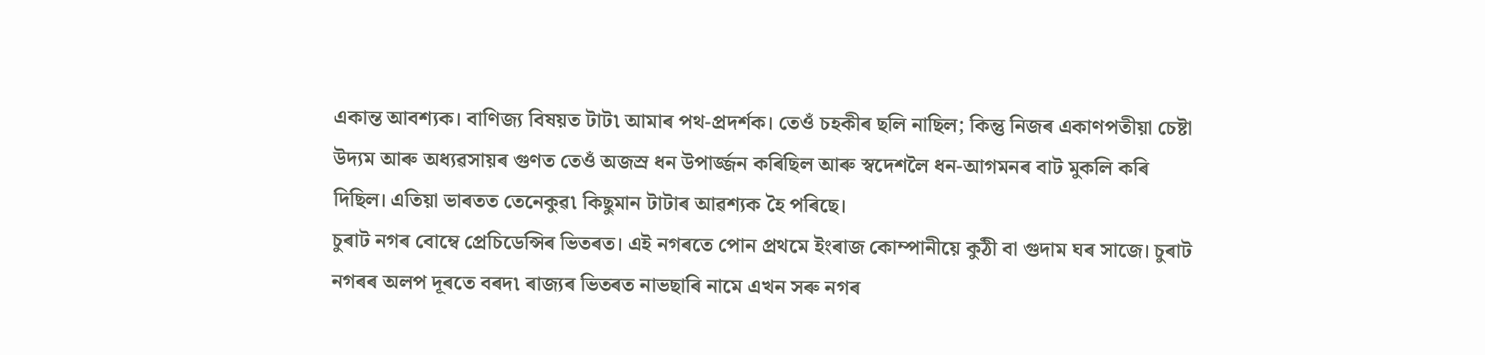একান্ত আবশ্যক। বাণিজ্য বিষয়ত টাট৷ আমাৰ পথ-প্ৰদৰ্শক। তেওঁ চহকীৰ ছলি নাছিল; কিন্তু নিজৰ একাণপতীয়া চেষ্টা উদ্যম আৰু অধ্যৱসায়ৰ গুণত তেওঁ অজস্ৰ ধন উপাৰ্জ্জন কৰিছিল আৰু স্বদেশলৈ ধন-আগমনৰ বাট মুকলি কৰি দিছিল। এতিয়া ভাৰতত তেনেকুৱ৷ কিছুমান টাটাৰ আৱশ্যক হৈ পৰিছে।
চুৰাট নগৰ বোম্বে প্ৰেচিডেন্সিৰ ভিতৰত। এই নগৰতে পোন প্ৰথমে ইংৰাজ কোম্পানীয়ে কুঠী বা গুদাম ঘৰ সাজে। চুৰাট নগৰৰ অলপ দূৰতে বৰদ৷ ৰাজ্যৰ ভিতৰত নাভছাৰি নামে এখন সৰু নগৰ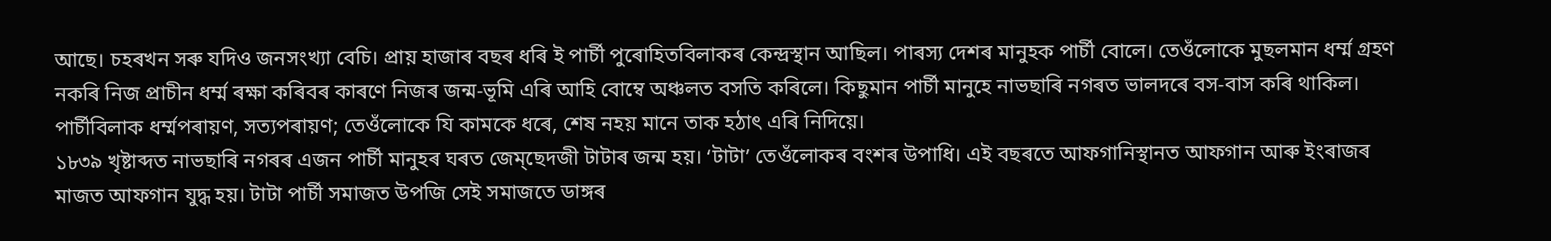আছে। চহৰখন সৰু যদিও জনসংখ্যা বেচি। প্ৰায় হাজাৰ বছৰ ধৰি ই পাৰ্চী পুৰোহিতবিলাকৰ কেন্দ্ৰস্থান আছিল। পাৰস্য দেশৰ মানুহক পাৰ্চী বোলে। তেওঁলোকে মুছলমান ধৰ্ম্ম গ্ৰহণ নকৰি নিজ প্ৰাচীন ধৰ্ম্ম ৰক্ষা কৰিবৰ কাৰণে নিজৰ জন্ম-ভূমি এৰি আহি বোম্বে অঞ্চলত বসতি কৰিলে। কিছুমান পাৰ্চী মানুহে নাভছাৰি নগৰত ভালদৰে বস-বাস কৰি থাকিল। পাৰ্চীবিলাক ধৰ্ম্মপৰায়ণ, সত্যপৰায়ণ; তেওঁলোকে যি কামকে ধৰে, শেষ নহয় মানে তাক হঠাৎ এৰি নিদিয়ে।
১৮৩৯ খৃষ্টাব্দত নাভছাৰি নগৰৰ এজন পাৰ্চী মানুহৰ ঘৰত জেম্ছেদজী টাটাৰ জন্ম হয়। ‘টাটা’ তেওঁলোকৰ বংশৰ উপাধি। এই বছৰতে আফগানিস্থানত আফগান আৰু ইংৰাজৰ মাজত আফগান যুদ্ধ হয়। টাটা পাৰ্চী সমাজত উপজি সেই সমাজতে ডাঙ্গৰ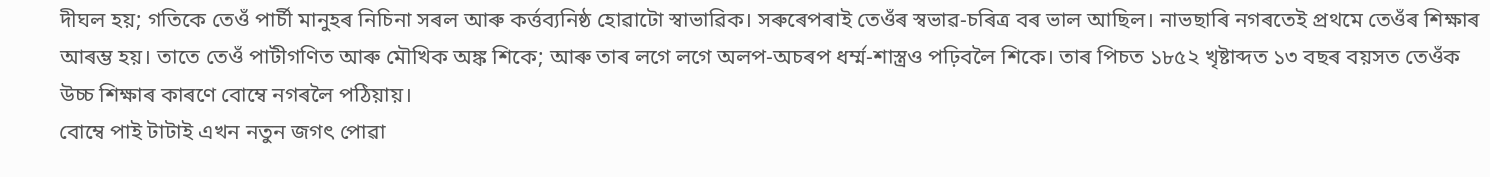দীঘল হয়; গতিকে তেওঁ পাৰ্চী মানুহৰ নিচিনা সৰল আৰু কৰ্ত্তব্যনিষ্ঠ হোৱাটো স্বাভাৱিক। সৰুৰেপৰাই তেওঁৰ স্বভাৱ-চৰিত্ৰ বৰ ভাল আছিল। নাভছাৰি নগৰতেই প্ৰথমে তেওঁৰ শিক্ষাৰ আৰম্ভ হয়। তাতে তেওঁ পাটীগণিত আৰু মৌখিক অঙ্ক শিকে; আৰু তাৰ লগে লগে অলপ-অচৰপ ধৰ্ম্ম-শাস্ত্ৰও পঢ়িবলৈ শিকে। তাৰ পিচত ১৮৫২ খৃষ্টাব্দত ১৩ বছৰ বয়সত তেওঁক উচ্চ শিক্ষাৰ কাৰণে বোম্বে নগৰলৈ পঠিয়ায়।
বোম্বে পাই টাটাই এখন নতুন জগৎ পোৱা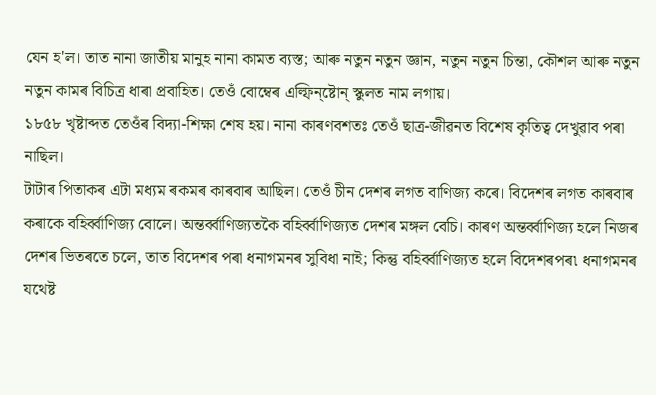যেন হ'ল। তাত নানা জাতীয় মানুহ নানা কামত ব্যস্ত; আৰু নতুন নতুন জ্ঞান, নতুন নতুন চিন্তা, কৌশল আৰু নতুন নতুন কামৰ বিচিত্ৰ ধাৰা প্ৰবাহিত। তেওঁ বোম্বেৰ এল্ফিন্ষ্টোন্ স্কুলত নাম লগায়।
১৮৫৮ খৃষ্টাব্দত তেওঁৰ বিদ্যা-শিক্ষা শেষ হয়। নানা কাৰণবশতঃ তেওঁ ছাত্ৰ-জীৱনত বিশেষ কৃতিত্ব দেখুৱাব পৰা নাছিল।
টাটাৰ পিতাকৰ এটা মধ্যম ৰকমৰ কাৰবাৰ আছিল। তেওঁ চীন দেশৰ লগত বাণিজ্য কৰে। বিদেশৰ লগত কাৰবাৰ কৰাকে বহিৰ্ব্বাণিজ্য বোলে। অন্তৰ্ব্বাণিজ্যতকৈ বহিৰ্ব্বাণিজ্যত দেশৰ মঙ্গল বেচি। কাৰণ অন্তৰ্ব্বাণিজ্য হলে নিজৰ দেশৰ ভিতৰতে চলে, তাত বিদেশৰ পৰা ধনাগমনৰ সুবিধা নাই; কিন্তু বহিৰ্ব্বাণিজ্যত হলে বিদেশৰপৰ৷ ধনাগমনৰ যথেষ্ট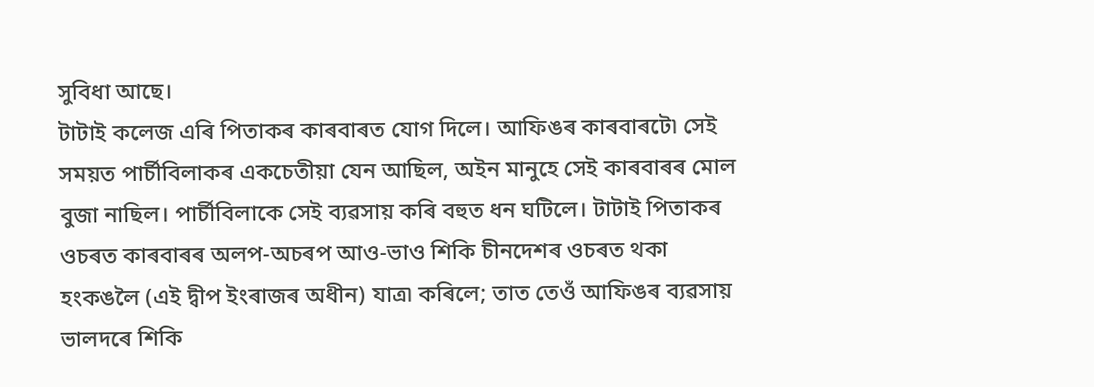সুবিধা আছে।
টাটাই কলেজ এৰি পিতাকৰ কাৰবাৰত যোগ দিলে। আফিঙৰ কাৰবাৰটে৷ সেই সময়ত পাৰ্চীবিলাকৰ একচেতীয়া যেন আছিল, অইন মানুহে সেই কাৰবাৰৰ মোল বুজা নাছিল। পাৰ্চীবিলাকে সেই ব্যৱসায় কৰি বহুত ধন ঘটিলে। টাটাই পিতাকৰ ওচৰত কাৰবাৰৰ অলপ-অচৰপ আও-ভাও শিকি চীনদেশৰ ওচৰত থকা হংকঙলৈ (এই দ্বীপ ইংৰাজৰ অধীন) যাত্ৰ৷ কৰিলে; তাত তেওঁ আফিঙৰ ব্যৱসায় ভালদৰে শিকি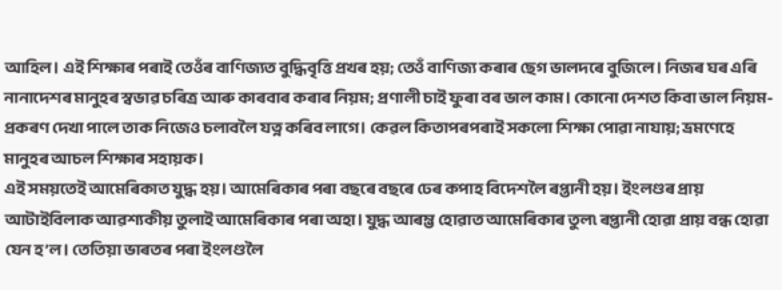আহিল। এই শিক্ষাৰ পৰাই তেওঁৰ বাণিজ্যত বুদ্ধিবৃত্তি প্ৰখৰ হয়; তেওঁ বাণিজ্য কৰাৰ ছেগ ভালদৰে বুজিলে। নিজৰ ঘৰ এৰি নানাদেশৰ মানুহৰ স্বভাৱ চৰিত্ৰ আৰু কাৰবাৰ কৰাৰ নিয়ম; প্ৰণালী চাই ফুৰা বৰ ভাল কাম। কোনো দেশত কিবা ভাল নিয়ম-প্ৰকৰণ দেখা পালে তাক নিজেও চলাবলৈ যত্ন কৰিব লাগে। কেৱল কিতাপৰপৰাই সকলো শিক্ষা পোৱা নাযায়; ভ্ৰমণেহে মানুহৰ আচল শিক্ষাৰ সহায়ক।
এই সময়তেই আমেৰিকাত যুদ্ধ হয়। আমেৰিকাৰ পৰা বছৰে বছৰে ঢেৰ কপাহ বিদেশলৈ ৰপ্তানী হয়। ইংলণ্ডৰ প্ৰায় আটাইবিলাক আৱশ্যকীয় তুলাই আমেৰিকাৰ পৰা অহা। যুদ্ধ আৰম্ভ হোৱাত আমেৰিকাৰ তুল৷ ৰপ্তানী হোৱা প্ৰায় বন্ধ হোৱা যেন হ’ল। তেতিয়া ভাৰতৰ পৰা ইংলণ্ডলৈ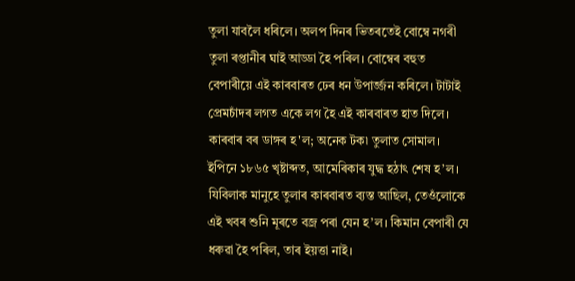তুলা যাবলৈ ধৰিলে। অলপ দিনৰ ভিতৰতেই বোম্বে নগৰী তুলা ৰপ্তানীৰ ঘাই আড্ডা হৈ পৰিল। বোম্বেৰ বহুত বেপাৰীয়ে এই কাৰবাৰত ঢেৰ ধন উপাৰ্জ্জন কৰিলে। টাটাই প্ৰেমচাঁদৰ লগত একে লগ হৈ এই কাৰবাৰত হাত দিলে। কাৰবাৰ বৰ ডাঙ্গৰ হ'ল; অনেক টক৷ তুলাত সোমাল।
ইপিনে ১৮৬৫ খৃষ্টাব্দত, আমেৰিকাৰ যুদ্ধ হঠাৎ শেষ হ’ল। যিবিলাক মানুহে তুলাৰ কাৰবাৰত ব্যস্ত আছিল, তেওঁলোকে এই খবৰ শুনি মূৰতে বজ্ৰ পৰা যেন হ’ল। কিমান বেপাৰী যে ধৰুৱা হৈ পৰিল, তাৰ ইয়ত্তা নাই।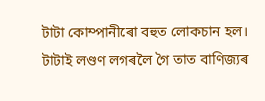টাটা কোম্পানীৰো বহুত লোকচান হল। টাটাই লণ্ডণ লগৰলৈ গৈ তাত বাণিজ্যৰ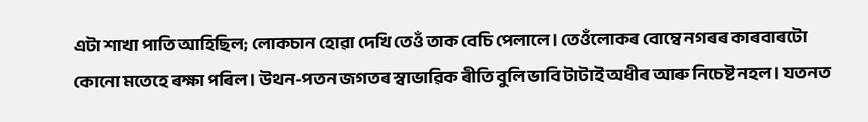এটা শাখা পাতি আহিছিল; লোকচান হোৱা দেখি তেওঁ তাক বেচি পেলালে। তেওঁলোকৰ বোম্বে নগৰৰ কাৰবাৰটো কোনো মতেহে ৰক্ষা পৰিল। উথন-পতন জগতৰ স্বাভাৱিক ৰীতি বুলি ভাবি টাটাই অধীৰ আৰু নিচেষ্ট নহল। যতনত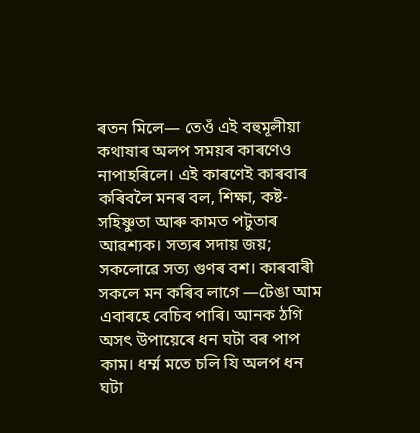ৰতন মিলে— তেওঁ এই বহুমূলীয়া কথাষাৰ অলপ সময়ৰ কাৰণেও নাপাহৰিলে। এই কাৰণেই কাৰবাৰ কৰিবলৈ মনৰ বল, শিক্ষা, কষ্ট- সহিষ্ণুতা আৰু কামত পটুতাৰ আৱশ্যক। সত্যৰ সদায় জয়; সকলোৱে সত্য গুণৰ বশ। কাৰবাৰী সকলে মন কৰিব লাগে —টেঙা আম এবাৰহে বেচিব পাৰি। আনক ঠগি অসৎ উপায়েৰে ধন ঘটা বৰ পাপ কাম। ধৰ্ম্ম মতে চলি যি অলপ ধন ঘটা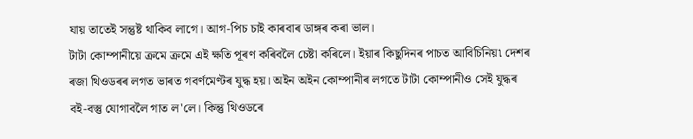যায় তাতেই সন্তুষ্ট থাকিব লাগে। আগ-পিচ চাই কাৰবাৰ ডাঙ্গৰ কৰা ভাল।
টাটা কোম্পানীয়ে ক্ৰমে ক্ৰমে এই ক্ষতি পূৰণ কৰিবলৈ চেষ্টা কৰিলে। ইয়াৰ কিছুদিনৰ পাচত আবিচিনিয়৷ দেশৰ ৰজা থিওডৰৰ লগত ভাৰত গবৰ্ণমেণ্টৰ যুদ্ধ হয়। অইন অইন কোম্পানীৰ লগতে টাটা কোম্পানীও সেই যুদ্ধৰ বই-বস্তু যোগাবলৈ গাত ল'লে। কিন্তু থিওডৰে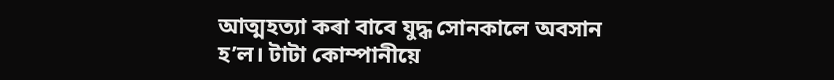আত্মহত্যা কৰা বাবে যুদ্ধ সোনকালে অবসান হ’ল। টাটা কোম্পানীয়ে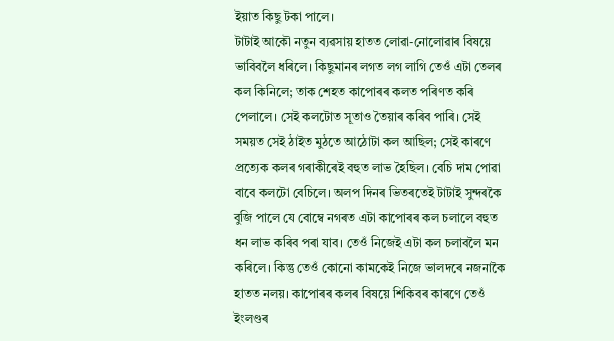ইয়াত কিছু টকা পালে।
টাটাই আকৌ নতুন ব্যৱসায় হাতত লোৱা-নোলোৱাৰ বিষয়ে ভাবিবলৈ ধৰিলে। কিছুমানৰ লগত লগ লাগি তেওঁ এটা তেলৰ কল কিনিলে; তাক শেহত কাপোৰৰ কলত পৰিণত কৰি পেলালে। সেই কলটোত সূতাও তৈয়াৰ কৰিব পাৰি। সেই সময়ত সেই ঠাইত মুঠতে আঠোটা কল আছিল; সেই কাৰণে প্ৰত্যেক কলৰ গৰাকীৰেই বহুত লাভ হৈছিল। বেচি দাম পোৱা বাবে কলটো বেচিলে। অলপ দিনৰ ভিতৰতেই টাটাই সুন্দৰকৈ বুজি পালে যে বোম্বে নগৰত এটা কাপোৰৰ কল চলালে বহুত ধন লাভ কৰিব পৰা যাব। তেওঁ নিজেই এটা কল চলাবলৈ মন কৰিলে। কিন্তু তেওঁ কোনো কামকেই নিজে ভালদৰে নজনাকৈ হাতত নলয়। কাপোৰৰ কলৰ বিষয়ে শিকিবৰ কাৰণে তেওঁ ইংলণ্ডৰ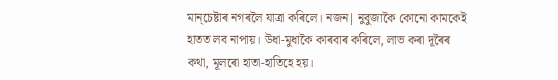মান্চেষ্টাৰ নগৰলৈ যাত্ৰা কৰিলে। নজন| নুবুজাকৈ কোনো কামকেই হাতত লব নাপায়। উধা-মুধাকৈ কাৰবাৰ কৰিলে, লাভ কৰা দূৰৈৰ কথা, মূলৰো হাতা-হাতিহে হয়।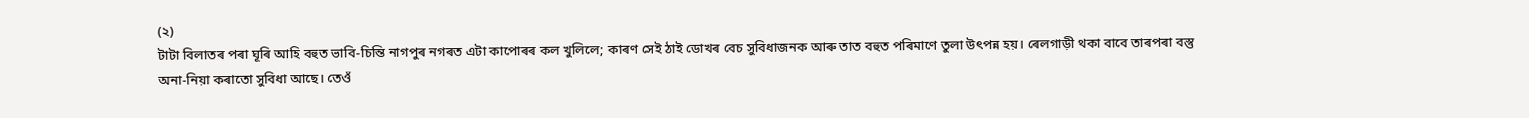(২)
টাটা বিলাতৰ পৰা ঘূৰি আহি বহুত ভাবি-চিন্তি নাগপুৰ নগৰত এটা কাপোৰৰ কল খুলিলে; কাৰণ সেই ঠাই ডোখৰ বেচ সুবিধাজনক আৰু তাত বহুত পৰিমাণে তুলা উৎপন্ন হয়। ৰেলগাড়ী থকা বাবে তাৰপৰা বস্তু অনা-নিয়া কৰাতো সুবিধা আছে। তেওঁ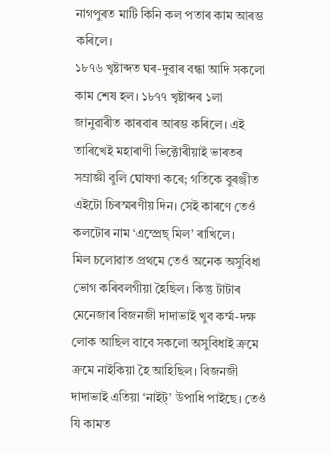নাগপুৰত মাটি কিনি কল পতাৰ কাম আৰম্ভ কৰিলে।
১৮৭৬ খৃষ্টাব্দত ঘৰ-দুৱাৰ বন্ধা আদি সকলো কাম শেষ হল। ১৮৭৭ খৃষ্টাব্দৰ ১লা জানুৱাৰীত কাৰবাৰ আৰম্ভ কৰিলে। এই তাৰিখেই মহাৰাণী ভিক্টোৰীয়াই ভাৰতৰ সম্ৰাজ্ঞী বুলি ঘোষণা কৰে; গতিকে বুৰঞ্জীত এইটো চিৰস্মৰণীয় দিন। সেই কাৰণে তেওঁ কলটোৰ নাম ‘এম্প্ৰেছ্ মিল’ ৰাখিলে।
মিল চলোৱাত প্ৰথমে তেওঁ অনেক অসুবিধা ভোগ কৰিবলগীয়া হৈছিল। কিন্তু টাটাৰ মেনেজাৰ বিজনজী দাদাভাই খুব কৰ্ম্ম-দক্ষ লোক আছিল বাবে সকলো অসুবিধাই ক্ৰমে ক্ৰমে নাইকিয়া হৈ আহিছিল। বিজনজী দাদাভাই এতিয়া ‘নাইট্’ উপাধি পাইছে। তেওঁ যি কামত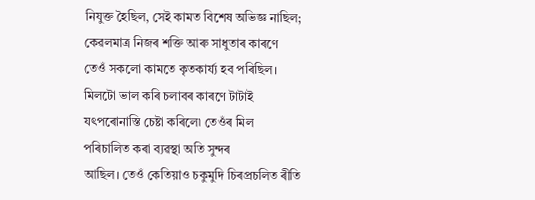নিযুক্ত হৈছিল, সেই কামত বিশেষ অভিজ্ঞ নাছিল; কেৱলমাত্ৰ নিজৰ শক্তি আৰু সাধুতাৰ কাৰণে তেওঁ সকলো কামতে কৃতকাৰ্য্য হব পৰিছিল।
মিলটো ভাল কৰি চলাবৰ কাৰণে টাটাই যৎপৰোনাস্তি চেষ্টা কৰিলে৷ তেওঁৰ মিল পৰিচালিত কৰা ব্যৱস্থা অতি সুন্দৰ
আছিল। তেওঁ কেতিয়াও চকুমুদি চিৰপ্ৰচলিত ৰীতি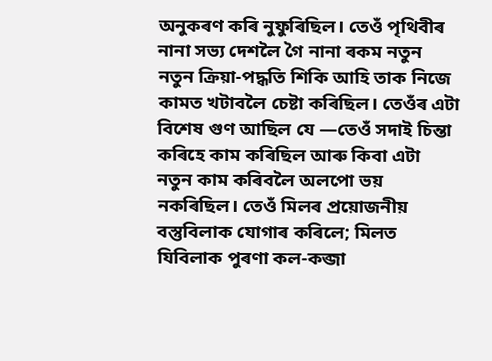অনুকৰণ কৰি নুফুৰিছিল। তেওঁ পৃথিবীৰ নানা সভ্য দেশলৈ গৈ নানা ৰকম নতুন নতুন ক্ৰিয়া-পদ্ধতি শিকি আহি তাক নিজে কামত খটাবলৈ চেষ্টা কৰিছিল। তেওঁৰ এটা বিশেষ গুণ আছিল যে —তেওঁ সদাই চিন্তা কৰিহে কাম কৰিছিল আৰু কিবা এটা নতুন কাম কৰিবলৈ অলপো ভয় নকৰিছিল। তেওঁ মিলৰ প্ৰয়োজনীয় বস্তুবিলাক যোগাৰ কৰিলে; মিলত যিবিলাক পুৰণা কল-কব্জা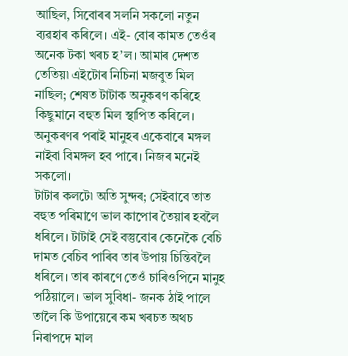আছিল, সিবোৰৰ সলনি সকলো নতুন ব্যৱহাৰ কৰিলে। এই- বোৰ কামত তেওঁৰ অনেক টকা খৰচ হ’ল। আমাৰ দেশত তেতিয়৷ এইটোৰ নিচিনা মজবুত মিল নাছিল; শেষত টাটাক অনুকৰণ কৰিহে কিছুমানে বহুত মিল স্থাপিত কৰিলে। অনুকৰণৰ পৰাই মানুহৰ একেবাৰে মঙ্গল নাইবা বিমঙ্গল হব পাৰে। নিজৰ মনেই সকলো।
টাটাৰ কলটে৷ অতি সুন্দৰ; সেইবাবে তাত বহুত পৰিমাণে ভাল কাপোৰ তৈয়াৰ হবলৈ ধৰিলে। টাটাই সেই বস্তুবোৰ কেনেকৈ বেচি দামত বেচিব পাৰিব তাৰ উপায় চিন্তিবলৈ ধৰিলে। তাৰ কাৰণে তেওঁ চাৰিওপিনে মানুহ পঠিয়ালে। ভাল সুবিধা- জনক ঠাই পালে তালৈ কি উপায়েৰে কম খৰচত অথচ নিৰাপদে মাল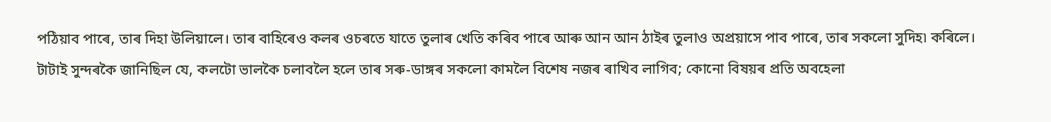পঠিয়াব পাৰে, তাৰ দিহা উলিয়ালে। তাৰ বাহিৰেও কলৰ ওচৰতে যাতে তুলাৰ খেতি কৰিব পাৰে আৰু আন আন ঠাইৰ তুলাও অপ্ৰয়াসে পাব পাৰে, তাৰ সকলো সুদিহ৷ কৰিলে। টাটাই সুন্দৰকৈ জানিছিল যে, কলটো ভালকৈ চলাবলৈ হলে তাৰ সৰু-ডাঙ্গৰ সকলো কামলৈ বিশেষ নজৰ ৰাখিব লাগিব; কোনো বিষয়ৰ প্ৰতি অবহেলা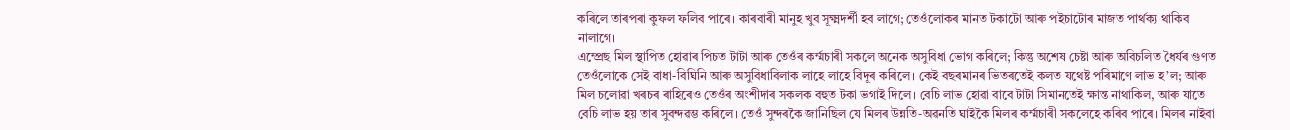কৰিলে তাৰপৰা কুফল ফলিব পাৰে। কাৰবাৰী মানুহ খুব সূক্ষ্মদৰ্শী হব লাগে; তেওঁলোকৰ মানত টকাটো আৰু পইচাটোৰ মাজত পাৰ্থক্য থাকিব নালাগে।
এম্প্ৰেছ মিল স্থাপিত হোৱাৰ পিচত টাটা আৰু তেওঁৰ কৰ্ম্মচাৰী সকলে অনেক অসুবিধা ভোগ কৰিলে; কিন্তু অশেষ চেষ্টা আৰু অবিচলিত ধৈৰ্যৰ গুণত তেওঁলোকে সেই বাধা-বিঘিনি আৰু অসুবিধাবিলাক লাহে লাহে বিদূৰ কৰিলে। কেই বছৰমানৰ ভিতৰতেই কলত যথেষ্ট পৰিমাণে লাভ হ’ল; আৰু মিল চলোৱা খৰচৰ ৰাহিৰেও তেওঁৰ অংশীদাৰ সকলক বহুত টকা ভগাই দিলে। বেচি লাভ হোৱা বাবে টাটা সিমানতেই ক্ষান্ত নাথাকিল, আৰু যাতে বেচি লাভ হয় তাৰ সুবন্দৱম্ভ কৰিলে। তেওঁ সুন্দৰকৈ জানিছিল যে মিলৰ উন্নতি-অৱনতি ঘাইকৈ মিলৰ কৰ্ম্মচাৰী সকলেহে কৰিব পাৰে। মিলৰ নাইবা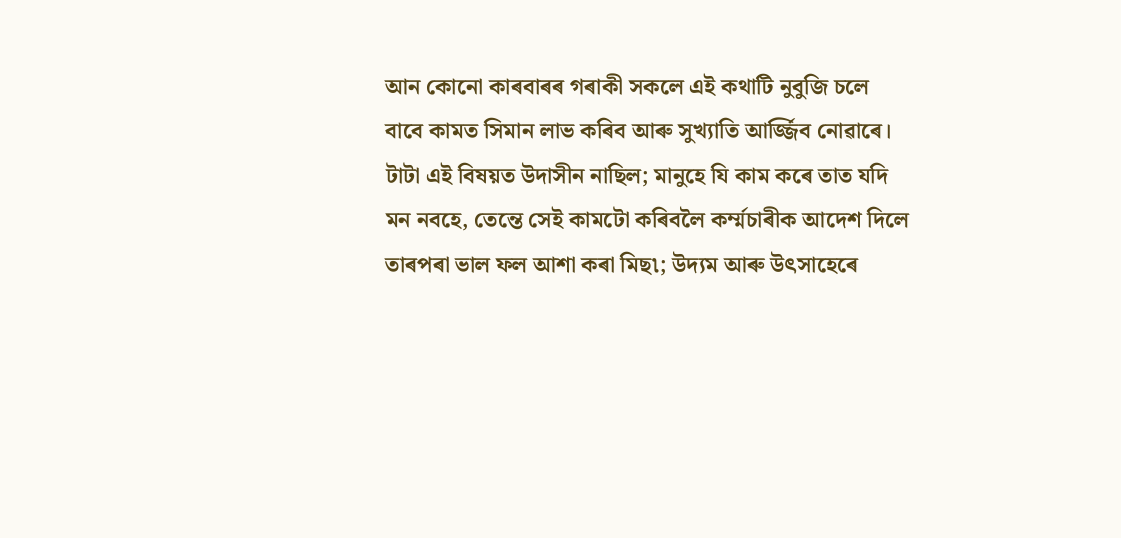আন কোনো কাৰবাৰৰ গৰাকী সকলে এই কথাটি নুবুজি চলে বাবে কামত সিমান লাভ কৰিব আৰু সুখ্যাতি আৰ্জ্জিব নোৱাৰে। টাটা এই বিষয়ত উদাসীন নাছিল; মানুহে যি কাম কৰে তাত যদি মন নবহে, তেন্তে সেই কামটো কৰিবলৈ কৰ্ম্মচাৰীক আদেশ দিলে তাৰপৰা ভাল ফল আশা কৰা মিছ৷; উদ্যম আৰু উৎসাহেৰে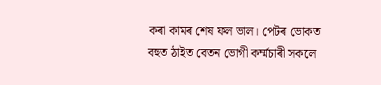কৰা কামৰ শেষ ফল ভাল। পেটৰ ভোকত বহুত ঠাইত বেতন ভোগী কৰ্ম্মচাৰী সকলে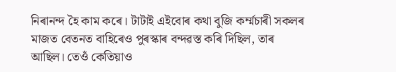নিৰানন্দ হৈ কাম কৰে। টাটাই এইবোৰ কথা বুজি কৰ্ম্মচাৰী সকলৰ মাজত বেতনত বাহিৰেও পুৰস্কাৰ বন্দৱস্ত কৰি দিছিল, তাৰ
আছিল। তেওঁ কেতিয়াও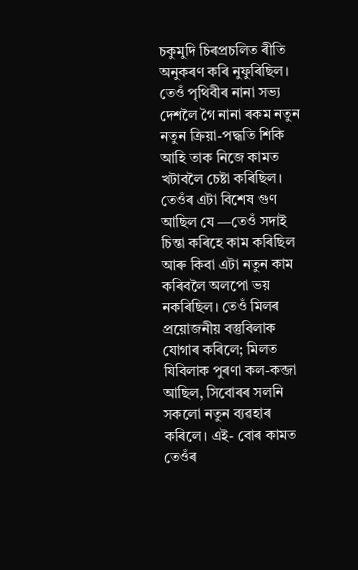চকুমুদি চিৰপ্ৰচলিত ৰীতি অনুকৰণ কৰি নুফুৰিছিল। তেওঁ পৃথিবীৰ নানা সভ্য দেশলৈ গৈ নানা ৰকম নতুন নতুন ক্ৰিয়া-পদ্ধতি শিকি আহি তাক নিজে কামত খটাবলৈ চেষ্টা কৰিছিল। তেওঁৰ এটা বিশেষ গুণ আছিল যে —তেওঁ সদাই চিন্তা কৰিহে কাম কৰিছিল আৰু কিবা এটা নতুন কাম কৰিবলৈ অলপো ভয় নকৰিছিল। তেওঁ মিলৰ প্ৰয়োজনীয় বস্তুবিলাক যোগাৰ কৰিলে; মিলত যিবিলাক পুৰণা কল-কব্জা আছিল, সিবোৰৰ সলনি সকলো নতুন ব্যৱহাৰ কৰিলে। এই- বোৰ কামত তেওঁৰ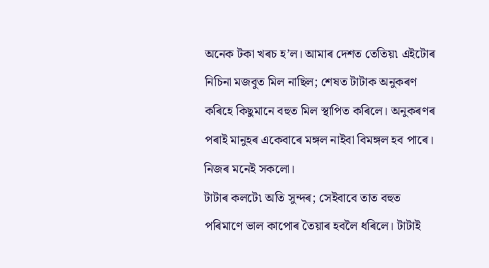অনেক টকা খৰচ হ’ল। আমাৰ দেশত তেতিয়৷ এইটোৰ নিচিনা মজবুত মিল নাছিল; শেষত টাটাক অনুকৰণ কৰিহে কিছুমানে বহুত মিল স্থাপিত কৰিলে। অনুকৰণৰ পৰাই মানুহৰ একেবাৰে মঙ্গল নাইবা বিমঙ্গল হব পাৰে। নিজৰ মনেই সকলো।
টাটাৰ কলটে৷ অতি সুন্দৰ; সেইবাবে তাত বহুত পৰিমাণে ভাল কাপোৰ তৈয়াৰ হবলৈ ধৰিলে। টাটাই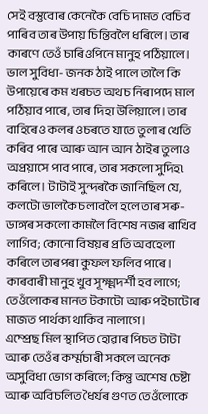সেই বস্তুবোৰ কেনেকৈ বেচি দামত বেচিব পাৰিব তাৰ উপায় চিন্তিবলৈ ধৰিলে। তাৰ কাৰণে তেওঁ চাৰিওপিনে মানুহ পঠিয়ালে। ভাল সুবিধা- জনক ঠাই পালে তালৈ কি উপায়েৰে কম খৰচত অথচ নিৰাপদে মাল পঠিয়াব পাৰে, তাৰ দিহা উলিয়ালে। তাৰ বাহিৰেও কলৰ ওচৰতে যাতে তুলাৰ খেতি কৰিব পাৰে আৰু আন আন ঠাইৰ তুলাও অপ্ৰয়াসে পাব পাৰে, তাৰ সকলো সুদিহ৷ কৰিলে। টাটাই সুন্দৰকৈ জানিছিল যে, কলটো ভালকৈ চলাবলৈ হলে তাৰ সৰু-ডাঙ্গৰ সকলো কামলৈ বিশেষ নজৰ ৰাখিব লাগিব; কোনো বিষয়ৰ প্ৰতি অবহেলা কৰিলে তাৰপৰা কুফল ফলিব পাৰে। কাৰবাৰী মানুহ খুব সূক্ষ্মদৰ্শী হব লাগে; তেওঁলোকৰ মানত টকাটো আৰু পইচাটোৰ মাজত পাৰ্থক্য থাকিব নালাগে।
এম্প্ৰেছ মিল স্থাপিত হোৱাৰ পিচত টাটা আৰু তেওঁৰ কৰ্ম্মচাৰী সকলে অনেক অসুবিধা ভোগ কৰিলে; কিন্তু অশেষ চেষ্টা আৰু অবিচলিত ধৈৰ্যৰ গুণত তেওঁলোকে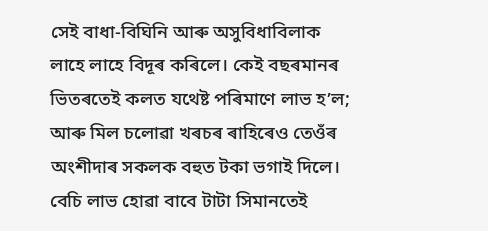সেই বাধা-বিঘিনি আৰু অসুবিধাবিলাক লাহে লাহে বিদূৰ কৰিলে। কেই বছৰমানৰ ভিতৰতেই কলত যথেষ্ট পৰিমাণে লাভ হ’ল; আৰু মিল চলোৱা খৰচৰ ৰাহিৰেও তেওঁৰ অংশীদাৰ সকলক বহুত টকা ভগাই দিলে। বেচি লাভ হোৱা বাবে টাটা সিমানতেই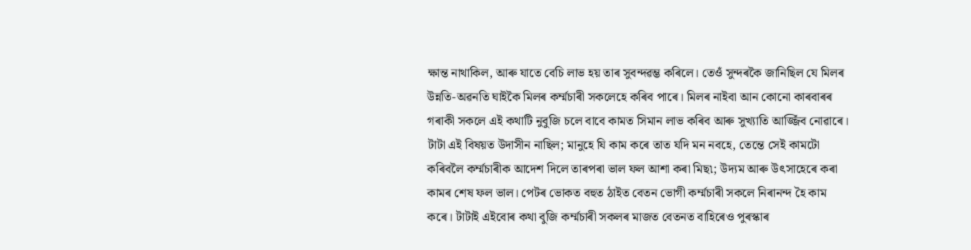ক্ষান্ত নাথাকিল, আৰু যাতে বেচি লাভ হয় তাৰ সুবন্দৱম্ভ কৰিলে। তেওঁ সুন্দৰকৈ জানিছিল যে মিলৰ উন্নতি-অৱনতি ঘাইকৈ মিলৰ কৰ্ম্মচাৰী সকলেহে কৰিব পাৰে। মিলৰ নাইবা আন কোনো কাৰবাৰৰ গৰাকী সকলে এই কথাটি নুবুজি চলে বাবে কামত সিমান লাভ কৰিব আৰু সুখ্যাতি আৰ্জ্জিব নোৱাৰে। টাটা এই বিষয়ত উদাসীন নাছিল; মানুহে যি কাম কৰে তাত যদি মন নবহে, তেন্তে সেই কামটো কৰিবলৈ কৰ্ম্মচাৰীক আদেশ দিলে তাৰপৰা ভাল ফল আশা কৰা মিছ৷; উদ্যম আৰু উৎসাহেৰে কৰা কামৰ শেষ ফল ভাল। পেটৰ ভোকত বহুত ঠাইত বেতন ভোগী কৰ্ম্মচাৰী সকলে নিৰানন্দ হৈ কাম কৰে। টাটাই এইবোৰ কথা বুজি কৰ্ম্মচাৰী সকলৰ মাজত বেতনত বাহিৰেও পুৰস্কাৰ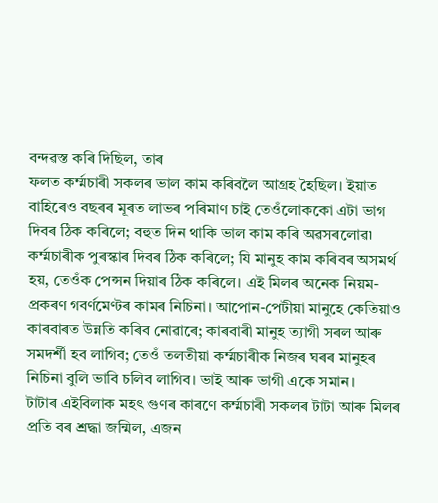বন্দৱস্ত কৰি দিছিল, তাৰ
ফলত কৰ্ম্মচাৰী সকলৰ ভাল কাম কৰিবলৈ আগ্ৰহ হৈছিল। ইয়াত বাহিৰেও বছৰৰ মূৰত লাভৰ পৰিমাণ চাই তেওঁলোককো এটা ভাগ দিবৰ ঠিক কৰিলে; বহুত দিন থাকি ভাল কাম কৰি অৱসৰলোৱ৷ কৰ্ম্মচাৰীক পুৰস্কাৰ দিবৰ ঠিক কৰিলে; যি মানুহ কাম কৰিবৰ অসমৰ্থ হয়, তেওঁক পেন্সন দিয়াৰ ঠিক কৰিলে। এই মিলৰ অনেক নিয়ম-প্ৰকৰণ গবৰ্ণমেণ্টৰ কামৰ নিচিনা। আপোন-পেটীয়া মানুহে কেতিয়াও কাৰবাৰত উন্নতি কৰিব নোৱাৰে; কাৰবাৰী মানুহ ত্যাগী সৰল আৰু সমদৰ্শী হব লাগিব; তেওঁ তলতীয়া কৰ্ম্মচাৰীক নিজৰ ঘৰৰ মানুহৰ নিচিনা বুলি ভাবি চলিব লাগিব। ভাই আৰু ভাগী একে সমান।
টাটাৰ এইবিলাক মহৎ গুণৰ কাৰণে কৰ্ম্মচাৰী সকলৰ টাটা আৰু মিলৰ প্ৰতি বৰ শ্ৰদ্ধা জন্মিল, এজন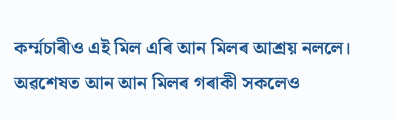কৰ্ম্মচাৰীও এই মিল এৰি আন মিলৰ আশ্ৰয় নললে। অৱশেষত আন আন মিলৰ গৰাকী সকলেও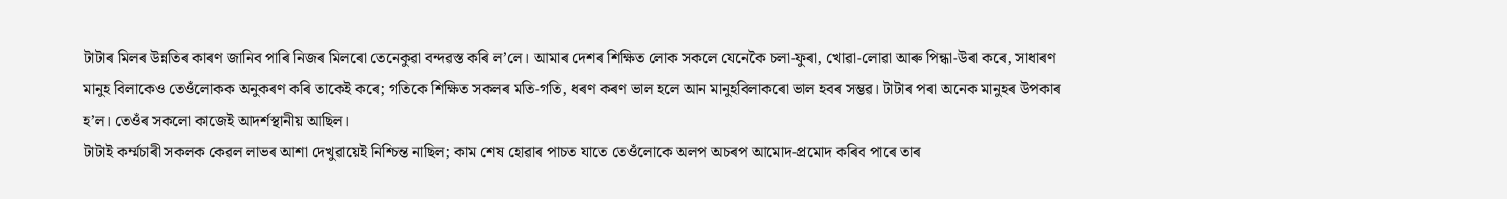টাটাৰ মিলৰ উন্নতিৰ কাৰণ জানিব পাৰি নিজৰ মিলৰো তেনেকুৱা বন্দৱস্ত কৰি ল’লে। আমাৰ দেশৰ শিক্ষিত লোক সকলে যেনেকৈ চলা-ফুৰা, খোৱা-লোৱা আৰু পিন্ধা-উৰা কৰে, সাধাৰণ মানুহ বিলাকেও তেওঁলোকক অনুকৰণ কৰি তাকেই কৰে; গতিকে শিক্ষিত সকলৰ মতি-গতি, ধৰণ কৰণ ভাল হলে আন মানুহবিলাকৰো ভাল হবৰ সম্ভৱ। টাটাৰ পৰা অনেক মানুহৰ উপকাৰ হ’ল। তেওঁৰ সকলো কাজেই আদৰ্শস্থানীয় আছিল।
টাটাই কৰ্ম্মচাৰী সকলক কেৱল লাভৰ আশা দেখুৱায়েই নিশ্চিন্ত নাছিল; কাম শেষ হোৱাৰ পাচত যাতে তেওঁলোকে অলপ অচৰপ আমোদ-প্ৰমোদ কৰিব পাৰে তাৰ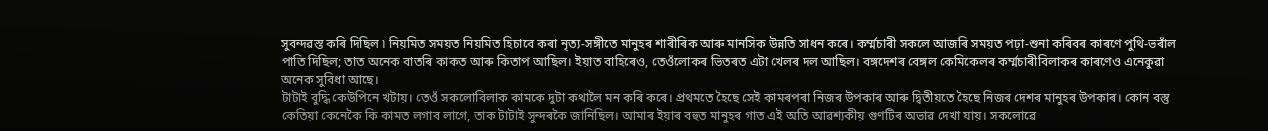সুবন্দৱস্ত কৰি দিছিল ৷ নিয়মিত সময়ত নিয়মিত হিচাবে কৰা নৃত্য-সঙ্গীতে মানুহৰ শাৰীৰিক আৰু মানসিক উন্নতি সাধন কৰে। কৰ্ম্মচাৰী সকলে আজৰি সময়ত পঢ়া-শুনা কৰিবৰ কাৰণে পুথি-ভৰাঁল পাতি দিছিল; তাত অনেক বাতৰি কাকত আৰু কিতাপ আছিল। ইয়াত বাহিৰেও, তেওঁলোকৰ ভিতৰত এটা খেলৰ দল আছিল। বঙ্গদেশৰ বেঙ্গল কেমিকেলৰ কৰ্ম্মচাৰীবিলাকৰ কাৰণেও এনেকুৱা অনেক সুবিধা আছে।
টাটাই বুদ্ধি কেউপিনে খটায়। তেওঁ সকলোবিলাক কামকে দুটা কথালৈ মন কৰি কৰে। প্ৰথমতে হৈছে সেই কামৰপৰা নিজৰ উপকাৰ আৰু দ্বিতীয়তে হৈছে নিজৰ দেশৰ মানুহৰ উপকাৰ। কোন বস্তু কেতিয়া কেনেকৈ কি কামত লগাব লাগে, তাক টাটাই সুন্দৰকৈ জানিছিল। আমাৰ ইয়াৰ বহুত মানুহৰ গাত এই অতি আৱশ্যকীয় গুণটিৰ অভাৱ দেখা যায়। সকলোৱে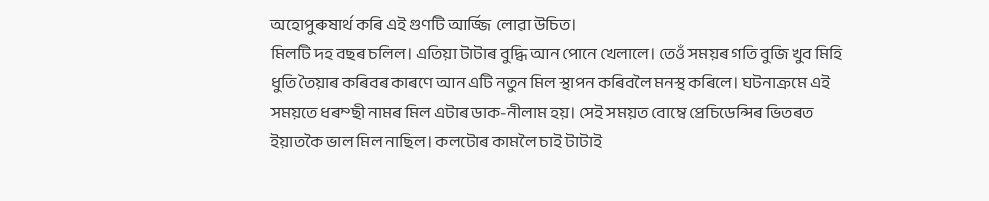অহোপুৰুষাৰ্থ কৰি এই গুণটি আৰ্জ্জি লোৱা উচিত।
মিলটি দহ বছৰ চলিল। এতিয়া টাটাৰ বুদ্ধি আন পোনে খেলালে। তেওঁ সময়ৰ গতি বুজি খুব মিহি ধুতি তৈয়াৰ কৰিবৰ কাৰণে আন এটি নতুন মিল স্থাপন কৰিবলৈ মনস্থ কৰিলে। ঘটনাক্ৰমে এই সময়তে ধৰম্ছী নামৰ মিল এটাৰ ডাক-নীলাম হয়। সেই সময়ত বোম্বে প্ৰেচিডেন্সিৰ ভিতৰত ইয়াতকৈ ভাল মিল নাছিল। কলটোৰ কামলৈ চাই টাটাই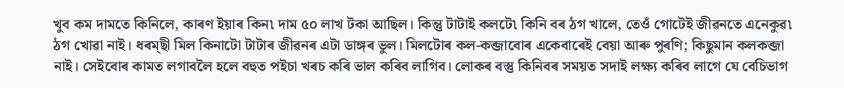খুব কম দামতে কিনিলে, কাৰণ ইয়াৰ কিন৷ দাম ৫০ লাখ টকা আছিল। কিন্তু টাটাই কলটে৷ কিনি বৰ ঠগ খালে, তেওঁ গোটেই জীৱনতে এনেকুৱ৷ ঠগ খোৱা নাই। ধৰম্ছী মিল কিনাটো টাটাৰ জীৱনৰ এটা ডাঙ্গৰ ভুল। মিলটোৰ কল-কব্জাবোৰ একেবাৰেই বেয়া আৰু পুৰণি; কিছুমান কলকব্জা নাই। সেইবোৰ কামত লগাবলৈ হলে বহুত পইচা খৰচ কৰি ভাল কৰিব লাগিব। লোকৰ বস্তু কিনিবৰ সময়ত সদাই লক্ষ্য কৰিব লাগে যে বেচিভাগ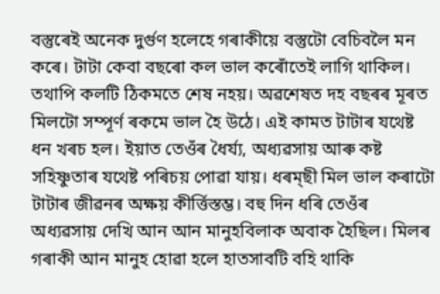বস্তুৰেই অনেক দুৰ্গুণ হলেহে গৰাকীয়ে বস্তুটো বেচিবলৈ মন কৰে। টাটা কেবা বছৰো কল ভাল কৰোঁতেই লাগি থাকিল। তথাপি কলটি ঠিকমতে শেষ নহয়। অৱশেষত দহ বছৰৰ মূৰত মিলটো সম্পূৰ্ণ ৰকমে ভাল হৈ উঠে। এই কামত টাটাৰ যথেষ্ট ধন খৰচ হল। ইয়াত তেওঁৰ ধৈৰ্য্য, অধ্যৱসায় আৰু কষ্ট সহিষ্ণুতাৰ যথেষ্ট পৰিচয় পোৱা যায়। ধৰম্ছী মিল ভাল কৰাটো টাটাৰ জীৱনৰ অক্ষয় কীৰ্ত্তিস্তম্ভ। বহু দিন ধৰি তেওঁৰ অধ্যৱসায় দেখি আন আন মানুহবিলাক অবাক হৈছিল। মিলৰ গৰাকী আন মানুহ হোৱা হলে হাতসাবটি বহি থাকি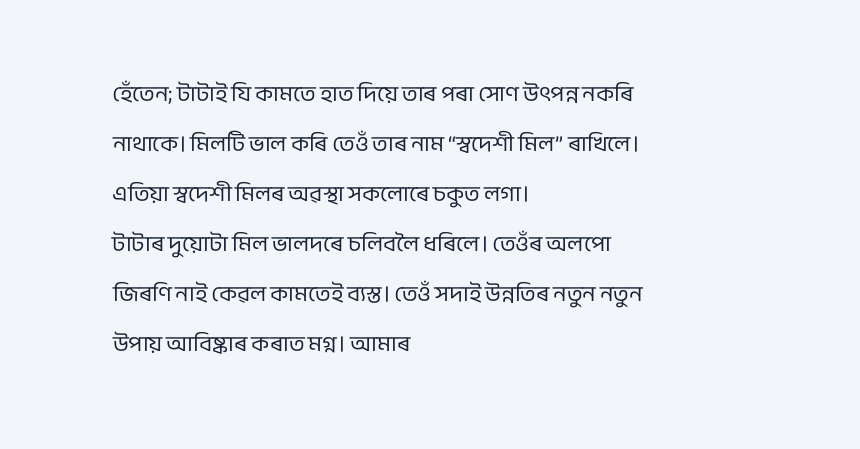হেঁতেন; টাটাই যি কামতে হাত দিয়ে তাৰ পৰা সোণ উৎপন্ন নকৰি নাথাকে। মিলটি ভাল কৰি তেওঁ তাৰ নাম “স্বদেশী মিল” ৰাখিলে। এতিয়া স্বদেশী মিলৰ অৱস্থা সকলোৰে চকুত লগা।
টাটাৰ দুয়োটা মিল ভালদৰে চলিবলৈ ধৰিলে। তেওঁৰ অলপো জিৰণি নাই কেৱল কামতেই ব্যস্ত। তেওঁ সদাই উন্নতিৰ নতুন নতুন উপায় আবিষ্কাৰ কৰাত মগ্ন। আমাৰ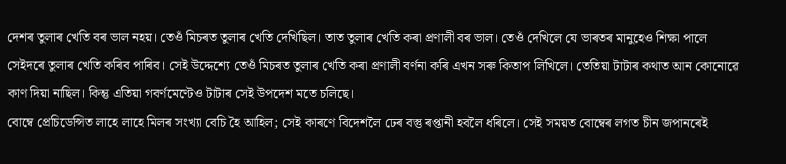দেশৰ তুলাৰ খেতি বৰ ভাল নহয়। তেওঁ মিচৰত তুলাৰ খেতি দেখিছিল। তাত তুলাৰ খেতি কৰা প্ৰণালী বৰ ভাল। তেওঁ দেখিলে যে ভাৰতৰ মানুহেও শিক্ষা পালে সেইদৰে তুলাৰ খেতি কৰিব পাৰিব। সেই উদ্দেশ্যে তেওঁ মিচৰত তুলাৰ খেতি কৰা প্ৰণালী বৰ্ণনা কৰি এখন সৰু কিতাপ লিখিলে। তেতিয়া টাটাৰ কথাত আন কোনোৱে কাণ দিয়া নাছিল। কিন্তু এতিয়া গবৰ্ণমেণ্টেও টাটাৰ সেই উপদেশ মতে চলিছে।
বোম্বে প্ৰেচিডেন্সিত লাহে লাহে মিলৰ সংখ্যা বেচি হৈ আহিল; সেই কাৰণে বিদেশলৈ ঢেৰ বস্তু ৰপ্তানী হবলৈ ধৰিলে। সেই সময়ত বোম্বেৰ লগত চীন জপানৰেই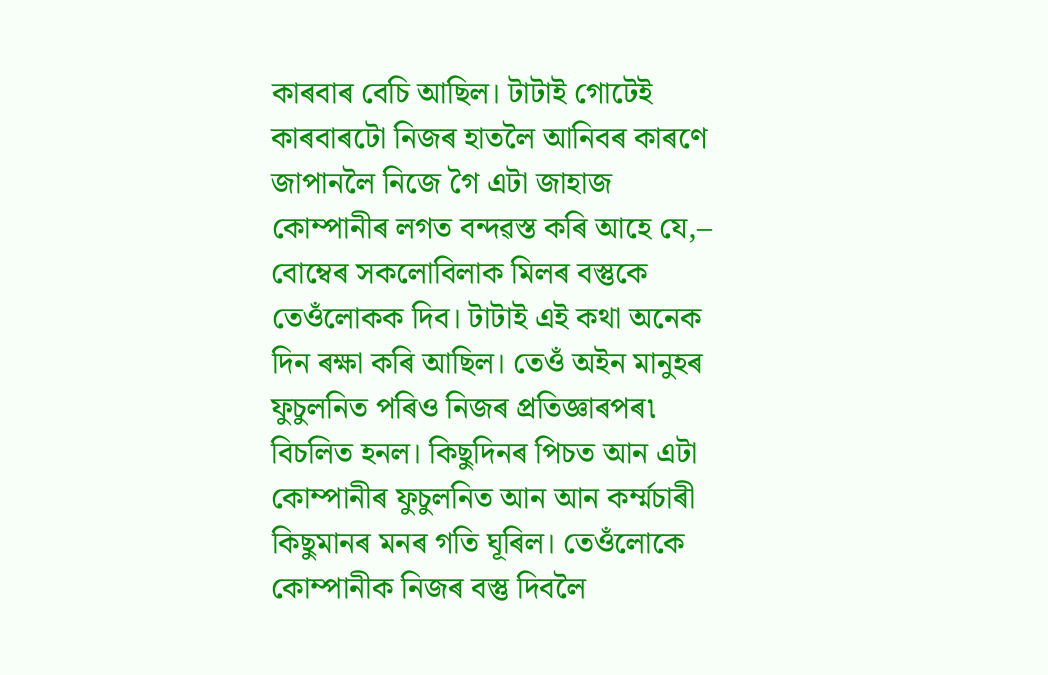কাৰবাৰ বেচি আছিল। টাটাই গোটেই কাৰবাৰটো নিজৰ হাতলৈ আনিবৰ কাৰণে জাপানলৈ নিজে গৈ এটা জাহাজ কোম্পানীৰ লগত বন্দৱস্ত কৰি আহে যে,– বোম্বেৰ সকলোবিলাক মিলৰ বস্তুকে তেওঁলোকক দিব। টাটাই এই কথা অনেক দিন ৰক্ষা কৰি আছিল। তেওঁ অইন মানুহৰ ফুচুলনিত পৰিও নিজৰ প্ৰতিজ্ঞাৰপৰ৷ বিচলিত হনল। কিছুদিনৰ পিচত আন এটা কোম্পানীৰ ফুচুলনিত আন আন কৰ্ম্মচাৰী কিছুমানৰ মনৰ গতি ঘূৰিল। তেওঁলোকে কোম্পানীক নিজৰ বস্তু দিবলৈ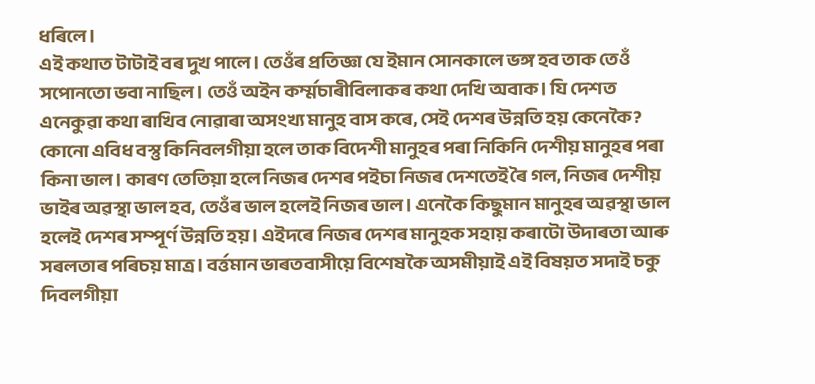ধৰিলে।
এই কথাত টাটাই বৰ দুখ পালে। তেওঁৰ প্ৰতিজ্ঞা যে ইমান সোনকালে ভঙ্গ হব তাক তেওঁ সপোনতো ভবা নাছিল। তেওঁ অইন কৰ্ম্মচাৰীবিলাকৰ কথা দেখি অবাক। যি দেশত এনেকুৱা কথা ৰাখিব নোৱাৰা অসংখ্য মানুহ বাস কৰে, সেই দেশৰ উন্নতি হয় কেনেকৈ? কোনো এবিধ বস্তু কিনিবলগীয়া হলে তাক বিদেশী মানুহৰ পৰা নিকিনি দেশীয় মানুহৰ পৰা কিনা ভাল। কাৰণ তেতিয়া হলে নিজৰ দেশৰ পইচা নিজৰ দেশতেই ৰৈ গল, নিজৰ দেশীয় ভাইৰ অৱস্থা ভাল হব, তেওঁৰ ভাল হলেই নিজৰ ভাল। এনেকৈ কিছুমান মানুহৰ অৱস্থা ভাল হলেই দেশৰ সম্পূৰ্ণ উন্নতি হয়। এইদৰে নিজৰ দেশৰ মানুহক সহায় কৰাটো উদাৰতা আৰু সৰলতাৰ পৰিচয় মাত্ৰ। বৰ্ত্তমান ভাৰতবাসীয়ে বিশেষকৈ অসমীয়াই এই বিষয়ত সদাই চকু দিবলগীয়া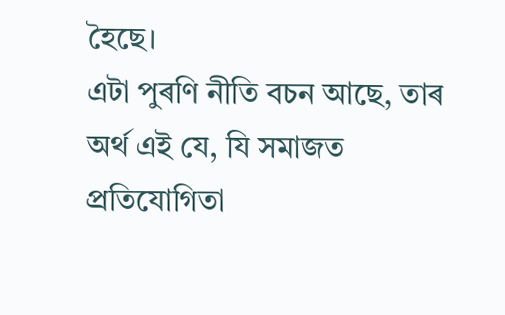হৈছে।
এটা পুৰণি নীতি বচন আছে, তাৰ অৰ্থ এই যে, যি সমাজত প্ৰতিযোগিতা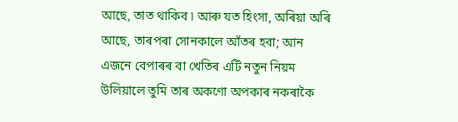আছে, তাত থাকিব ৷ আৰু যত হিংসা, অৰিয়া অৰি আছে, তাৰপৰা সোনকালে আঁতৰ হবা; আন এজনে বেপাৰৰ বা খেতিৰ এটি নতুন নিয়ম উলিয়ালে তুমি তাৰ অকণো অপকাৰ নকৰাকৈ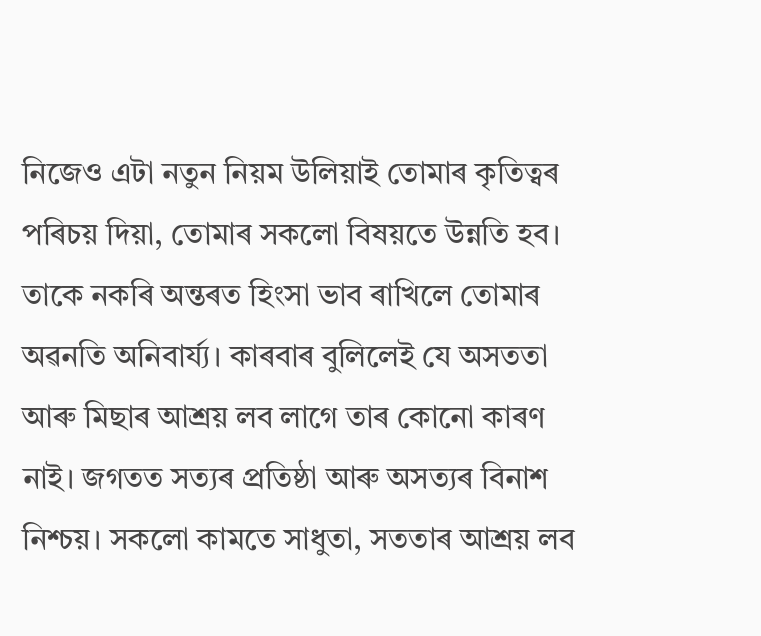নিজেও এটা নতুন নিয়ম উলিয়াই তোমাৰ কৃতিত্বৰ পৰিচয় দিয়া, তোমাৰ সকলো বিষয়তে উন্নতি হব। তাকে নকৰি অন্তৰত হিংসা ভাব ৰাখিলে তোমাৰ অৱনতি অনিবাৰ্য্য। কাৰবাৰ বুলিলেই যে অসততা আৰু মিছাৰ আশ্ৰয় লব লাগে তাৰ কোনো কাৰণ নাই। জগতত সত্যৰ প্ৰতিষ্ঠা আৰু অসত্যৰ বিনাশ নিশ্চয়। সকলো কামতে সাধুতা, সততাৰ আশ্ৰয় লব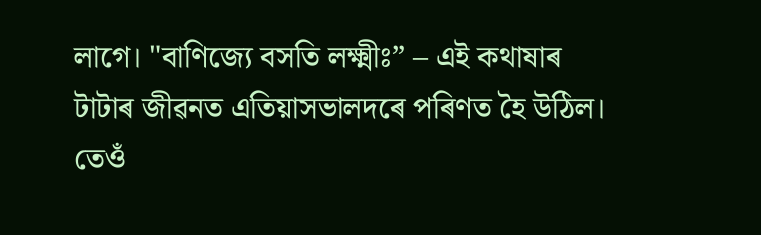লাগে। "বাণিজ্যে বসতি লক্ষ্মীঃ” – এই কথাষাৰ টাটাৰ জীৱনত এতিয়াসভালদৰে পৰিণত হৈ উঠিল। তেওঁ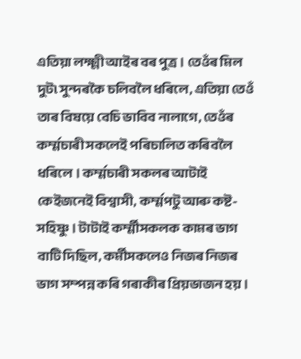এতিয়া লক্ষ্মী আইৰ বৰ পুত্ৰ। তেওঁৰ মিল দুট৷ সুন্দৰকৈ চলিবলৈ ধৰিলে, এতিয়া তেওঁ তাৰ বিষয়ে বেচি ভাবিব নালাগে, তেওঁৰ কৰ্ম্মচাৰী সকলেই পৰিচালিত কৰিবলৈ ধৰিলে। কৰ্ম্মচাৰী সকলৰ আটাই কেইজনেই বিশ্বাসী, কৰ্ম্মপটু আৰু কষ্ট-সহিষ্ণু। টাটাই কৰ্ম্মীসকলক কামৰ ভাগ বাটি দিছিল, কৰ্মীসকলেও নিজৰ নিজৰ ভাগ সম্পন্ন কৰি গৰাকীৰ প্ৰিয়ভাজন হয়।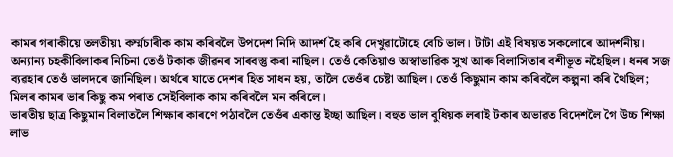কামৰ গৰাকীয়ে তলতীয়৷ কৰ্ম্মচাৰীক কাম কৰিবলৈ উপদেশ নিদি আদৰ্শ হৈ কৰি দেখুৱাটোহে বেচি ভাল। টাটা এই বিষয়ত সকলোৰে আদৰ্শনীয়।
অন্যান্য চহকীবিলাকৰ নিচিনা তেওঁ টকাক জীৱনৰ সাৰবস্তু কৰা নাছিল। তেওঁ কেতিয়াও অস্বাভাৱিক সুখ আৰু বিলাসিতাৰ বশীভূত নহৈছিল। ধনৰ সজ ব্যৱহাৰ তেওঁ ভালদৰে জানিছিল। অৰ্থৰে যাতে দেশৰ হিত সাধন হয়, তালৈ তেওঁৰ চেষ্টা আছিল। তেওঁ কিছুমান কাম কৰিবলৈ কল্পনা কৰি থৈছিল; মিলৰ কামৰ ভাৰ কিছু কম পৰাত সেইবিলাক কাম কৰিবলৈ মন কৰিলে।
ভাৰতীয় ছাত্ৰ কিছুমান বিলাতলৈ শিক্ষাৰ কাৰণে পঠাবলৈ তেওঁৰ একান্ত ইচ্ছা আছিল। বহুত ভাল বুধিয়ক লৰাই টকাৰ অভাৱত বিদেশলৈ গৈ উচ্চ শিক্ষা লাভ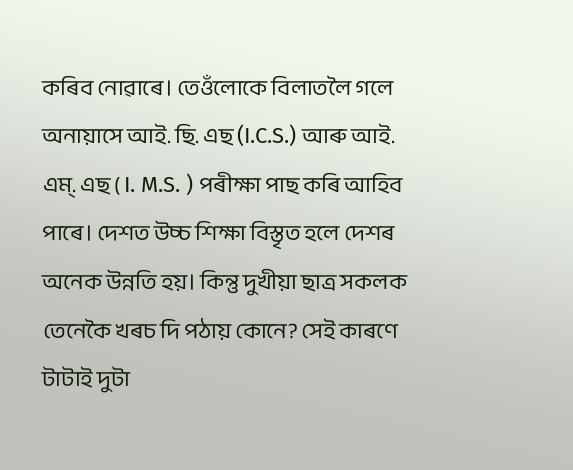কৰিব নোৱাৰে। তেওঁলোকে বিলাতলৈ গলে অনায়াসে আই. ছি. এছ (I.C.S.) আৰু আই. এম্. এছ ( I. M.S. ) পৰীক্ষা পাছ কৰি আহিব পাৰে। দেশত উচ্চ শিক্ষা বিস্তৃত হলে দেশৰ অনেক উন্নতি হয়। কিন্তু দুখীয়া ছাত্ৰ সকলক তেনেকৈ খৰচ দি পঠায় কোনে? সেই কাৰণে টাটাই দুটা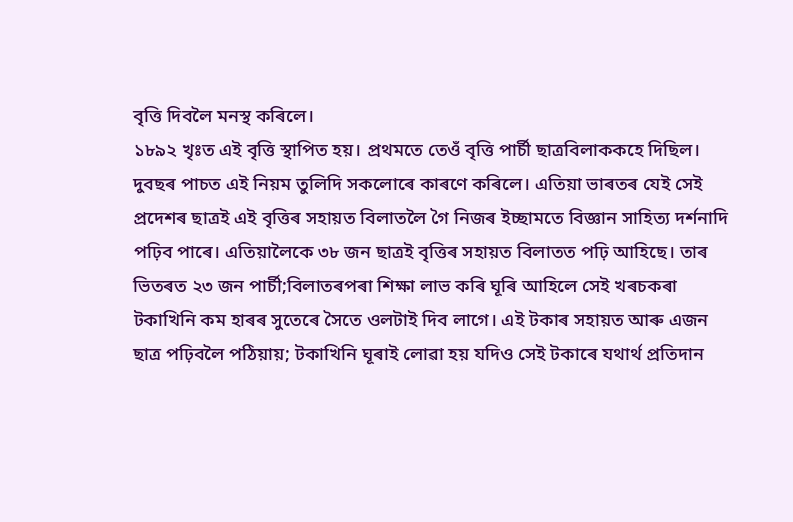বৃত্তি দিবলৈ মনস্থ কৰিলে।
১৮৯২ খৃঃত এই বৃত্তি স্থাপিত হয়। প্ৰথমতে তেওঁ বৃত্তি পাৰ্চী ছাত্ৰবিলাককহে দিছিল। দুবছৰ পাচত এই নিয়ম তুলিদি সকলোৰে কাৰণে কৰিলে। এতিয়া ভাৰতৰ যেই সেই প্ৰদেশৰ ছাত্ৰই এই বৃত্তিৰ সহায়ত বিলাতলৈ গৈ নিজৰ ইচ্ছামতে বিজ্ঞান সাহিত্য দৰ্শনাদি পঢ়িব পাৰে। এতিয়ালৈকে ৩৮ জন ছাত্ৰই বৃত্তিৰ সহায়ত বিলাতত পঢ়ি আহিছে। তাৰ ভিতৰত ২৩ জন পাৰ্চী;বিলাতৰপৰা শিক্ষা লাভ কৰি ঘূৰি আহিলে সেই খৰচকৰা টকাখিনি কম হাৰৰ সুতেৰে সৈতে ওলটাই দিব লাগে। এই টকাৰ সহায়ত আৰু এজন ছাত্ৰ পঢ়িবলৈ পঠিয়ায়; টকাখিনি ঘূৰাই লোৱা হয় যদিও সেই টকাৰে যথাৰ্থ প্ৰতিদান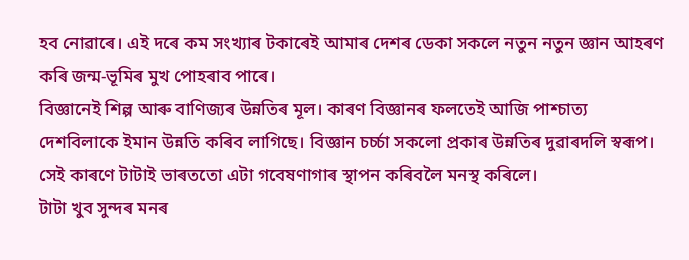হব নোৱাৰে। এই দৰে কম সংখ্যাৰ টকাৰেই আমাৰ দেশৰ ডেকা সকলে নতুন নতুন জ্ঞান আহৰণ কৰি জন্ম-ভূমিৰ মুখ পোহৰাব পাৰে।
বিজ্ঞানেই শিল্প আৰু বাণিজ্যৰ উন্নতিৰ মূল। কাৰণ বিজ্ঞানৰ ফলতেই আজি পাশ্চাত্য দেশবিলাকে ইমান উন্নতি কৰিব লাগিছে। বিজ্ঞান চৰ্চ্চা সকলো প্ৰকাৰ উন্নতিৰ দুৱাৰদলি স্বৰূপ। সেই কাৰণে টাটাই ভাৰততো এটা গবেষণাগাৰ স্থাপন কৰিবলৈ মনস্থ কৰিলে।
টাটা খুব সুন্দৰ মনৰ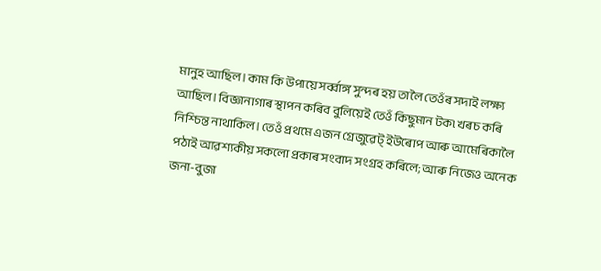মানুহ আছিল। কাম কি উপায়ে সৰ্ব্বাঙ্গ সুন্দৰ হয় তালৈ তেওঁৰ সদাই লক্ষ্য আছিল। বিজ্ঞানাগাৰ স্থাপন কৰিব বুলিয়েই তেওঁ কিছুমান টক৷ খৰচ কৰি নিশ্চিন্ত নাথাকিল। তেওঁ প্ৰথমে এজন গ্ৰেজুৱেট্ ইউৰোপ আৰু আমেৰিকালৈ পঠাই আৱশ্যকীয় সকলো প্ৰকাৰ সংবাদ সংগ্ৰহ কৰিলে; আৰু নিজেও অনেক জনা-বুজা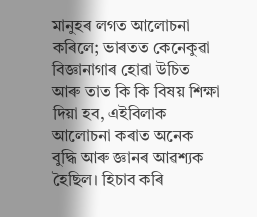মানুহৰ লগত আলোচনা কৰিলে; ভাৰতত কেনেকুৱা বিজ্ঞানাগাৰ হোৱা উচিত আৰু তাত কি কি বিষয় শিক্ষা দিয়া হব, এইবিলাক আলোচনা কৰাত অনেক বুদ্ধি আৰু জ্ঞানৰ আৱশ্যক হৈছিল। হিচাব কৰি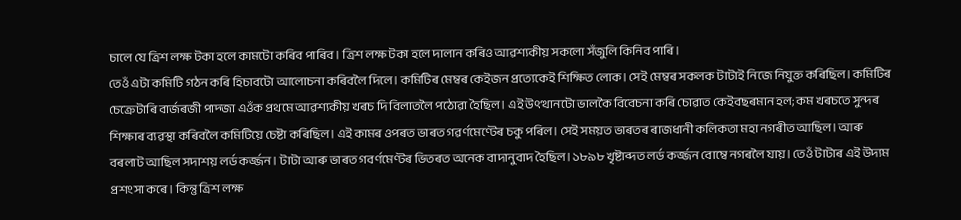চালে যে ত্ৰিশ লক্ষ টকা হলে কামটো কৰিব পাৰিব। ত্ৰিশ লক্ষ টকা হলে দালান কৰিও আৱশ্যকীয় সকলো সঁজুলি কিনিব পাৰি।
তেওঁ এটা কমিটি গঠন কৰি হিচাবটো আলোচনা কৰিবলৈ দিলে। কমিটিৰ মেম্বৰ কেইজন প্ৰত্যেকেই শিক্ষিত লোক। সেই মেম্বৰ সকলক টাটাই নিজে নিযুক্ত কৰিছিল। কমিটিৰ চেক্ৰেটাৰি বাৰ্জৰজী পাদ্জা এওঁক প্ৰথমে আৱশ্যকীয় খৰচ দি বিলাতলৈ পঠোৱা হৈছিল। এই উৎত্থানটো ভালকৈ বিবেচনা কৰি চোৱাত কেইবছৰমান হল; কম খৰচতে সুন্দৰ শিক্ষাৰ ব্যৱস্থা কৰিবলৈ কমিটিয়ে চেষ্টা কৰিছিল। এই কামৰ ওপৰত ভাৰত গৱৰ্ণমেণ্টেৰ চকু পৰিল। সেই সময়ত ভাৰতৰ ৰাজধানী কলিকতা মহা নগৰীত আছিল। আৰু বৰলাট আছিল সদাশয় লৰ্ড কৰ্জ্জন। টাটা আৰু ভাৰত গবৰ্ণমেণ্টৰ ভিতৰত অনেক বাদানুবাদ হৈছিল। ১৮৯৮ খৃষ্টাব্দত লৰ্ড কৰ্জ্জন বোম্বে নগৰলৈ যায়। তেওঁ টাটাৰ এই উদ্যম প্ৰশংসা কৰে। কিন্তু ত্ৰিশ লক্ষ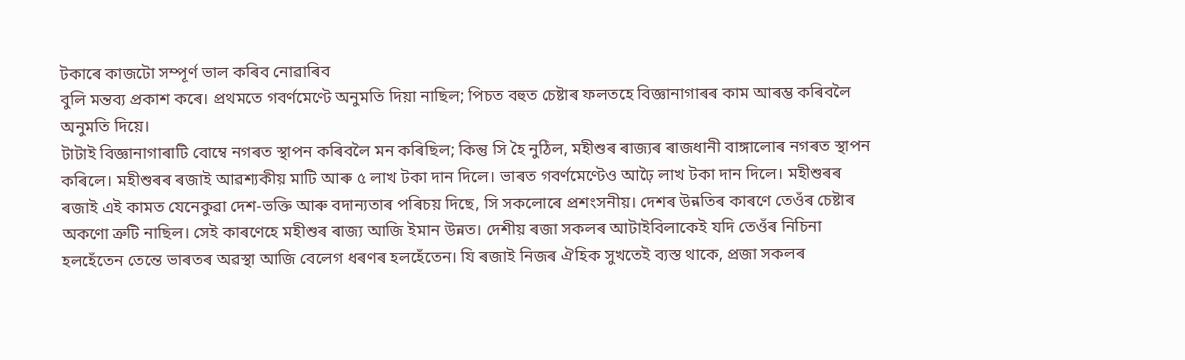টকাৰে কাজটো সম্পূৰ্ণ ভাল কৰিব নোৱাৰিব
বুলি মন্তব্য প্ৰকাশ কৰে। প্ৰথমতে গবৰ্ণমেণ্টে অনুমতি দিয়া নাছিল; পিচত বহুত চেষ্টাৰ ফলতহে বিজ্ঞানাগাৰৰ কাম আৰম্ভ কৰিবলৈ অনুমতি দিয়ে।
টাটাই বিজ্ঞানাগাৰাটি বোম্বে নগৰত স্থাপন কৰিবলৈ মন কৰিছিল; কিন্তু সি হৈ নুঠিল, মহীশুৰ ৰাজ্যৰ ৰাজধানী বাঙ্গালোৰ নগৰত স্থাপন কৰিলে। মহীশুৰৰ ৰজাই আৱশ্যকীয় মাটি আৰু ৫ লাখ টকা দান দিলে। ভাৰত গবৰ্ণমেণ্টেও আঢ়ৈ লাখ টকা দান দিলে। মহীশুৰৰ ৰজাই এই কামত যেনেকুৱা দেশ-ভক্তি আৰু বদান্যতাৰ পৰিচয় দিছে, সি সকলোৰে প্ৰশংসনীয়। দেশৰ উন্নতিৰ কাৰণে তেওঁৰ চেষ্টাৰ অকণো ত্ৰুটি নাছিল। সেই কাৰণেহে মহীশুৰ ৰাজ্য আজি ইমান উন্নত। দেশীয় ৰজা সকলৰ আটাইবিলাকেই যদি তেওঁৰ নিচিনা হলহেঁতেন তেন্তে ভাৰতৰ অৱস্থা আজি বেলেগ ধৰণৰ হলহেঁতেন। যি ৰজাই নিজৰ ঐহিক সুখতেই ব্যস্ত থাকে, প্ৰজা সকলৰ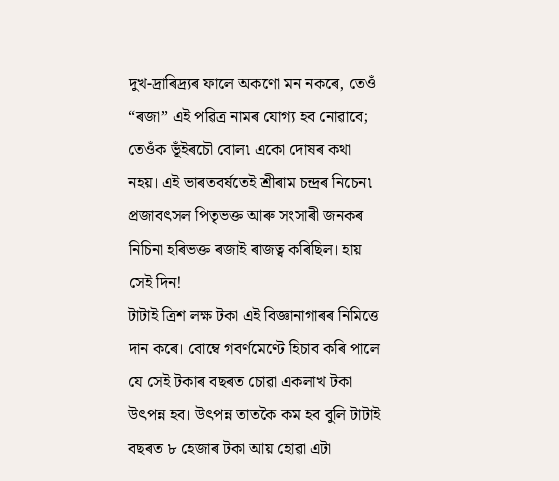দুখ-দ্ৰাৰিদ্ৰ্যৰ ফালে অকণো মন নকৰে, তেওঁ “ৰজা” এই পৱিত্ৰ নামৰ যোগ্য হব নোৱাবে; তেওঁক ভূঁইৰচৌ বোল৷ একো দোষৰ কথা নহয়। এই ভাৰতবৰ্ষতেই শ্ৰীৰাম চন্দ্ৰৰ নিচেন৷ প্ৰজাবৎসল পিতৃভক্ত আৰু সংসাৰী জনকৰ নিচিনা হৰিভক্ত ৰজাই ৰাজত্ব কৰিছিল। হায় সেই দিন!
টাটাই ত্ৰিশ লক্ষ টকা এই বিজ্ঞানাগাৰৰ নিমিত্তে দান কৰে। বোম্বে গবৰ্ণমেণ্টে হিচাব কৰি পালে যে সেই টকাৰ বছৰত চোৱা একলাখ টকা উৎপন্ন হব। উৎপন্ন তাতকৈ কম হব বুলি টাটাই বছৰত ৮ হেজাৰ টকা আয় হোৱা এটা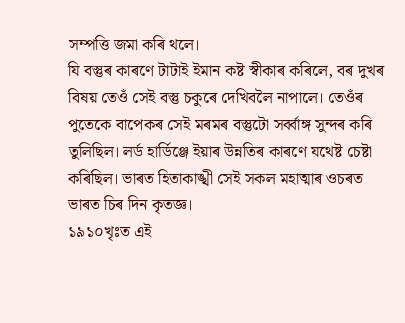সম্পত্তি জমা কৰি থলে।
যি বস্তুৰ কাৰণে টাটাই ইমান কষ্ট স্বীকাৰ কৰিলে, বৰ দুখৰ বিষয় তেওঁ সেই বস্তু চকুৰে দেখিবলৈ নাপালে। তেওঁৰ পুতেকে বাপেকৰ সেই মৰমৰ বস্তুটো সৰ্ব্বাঙ্গ সুন্দৰ কৰি তুলিছিল। লৰ্ড হাৰ্ডিঞ্জে ইয়াৰ উন্নতিৰ কাৰণে যথেষ্ট চেষ্টা কৰিছিল। ভাৰত হিতাকাঙ্খী সেই সকল মহাত্মাৰ ওচৰত ভাৰত চিৰ দিন কৃতজ্ঞ।
১৯১০খৃঃত এই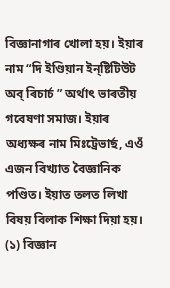বিজ্ঞানাগাৰ খোলা হয়। ইয়াৰ নাম “দি ইণ্ডিয়ান ইন্ষ্টিটিউট অব্ ৰিচাৰ্চ ” অৰ্থাৎ ভাৰতীয় গবেষণা সমাজ। ইয়াৰ অধ্যক্ষৰ নাম মিঃট্ৰেভাৰ্ছ, এওঁ এজন বিখ্যাত বৈজ্ঞানিক পণ্ডিত। ইয়াত তলত লিখা বিষয় বিলাক শিক্ষা দিয়া হয়।
(১) বিজ্ঞান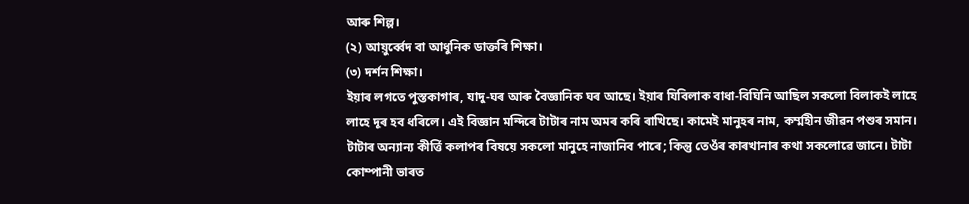আৰু শিল্প।
(২) আয়ুৰ্ব্বেদ বা আধুনিক ডাক্তৰি শিক্ষা।
(৩) দৰ্শন শিক্ষা।
ইয়াৰ লগতে পুস্তকাগাৰ, যাদু-ঘৰ আৰু বৈজ্ঞানিক ঘৰ আছে। ইয়াৰ যিবিলাক বাধা-বিঘিনি আছিল সকলো বিলাকই লাহে লাহে দূৰ হব ধৰিলে। এই বিজ্ঞান মন্দিৰে টাটাৰ নাম অমৰ কৰি ৰাখিছে। কামেই মানুহৰ নাম, কৰ্ম্মহীন জীৱন পশুৰ সমান।
টাটাৰ অন্যান্য কীৰ্ত্তি কলাপৰ বিষয়ে সকলো মানুহে নাজানিব পাৰে; কিন্তু তেওঁৰ কাৰখানাৰ কথা সকলোৱে জানে। টাটা কোম্পানী ভাৰত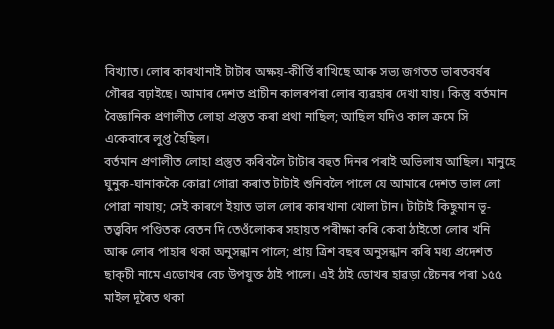বিখ্যাত। লোৰ কাৰখানাই টাটাৰ অক্ষয়-কীৰ্ত্তি ৰাখিছে আৰু সভ্য জগতত ভাৰতবৰ্ষৰ গৌৰৱ বঢ়াইছে। আমাৰ দেশত প্ৰাচীন কালৰপৰা লোৰ ব্যৱহাৰ দেখা যায়। কিন্তু বৰ্তমান বৈজ্ঞানিক প্ৰণালীত লোহা প্ৰস্তুত কৰা প্ৰথা নাছিল; আছিল যদিও কাল ক্ৰমে সি একেবাৰে লুপ্ত হৈছিল।
বৰ্তমান প্ৰণালীত লোহা প্ৰস্তুত কৰিবলৈ টাটাৰ বহুত দিনৰ পৰাই অভিলাষ আছিল। মানুহে ঘুনুক-ঘানাককৈ কোৱা গোৱা কৰাত টাটাই শুনিবলৈ পালে যে আমাৰে দেশত ভাল লো পোৱা নাযায়; সেই কাৰণে ইয়াত ভাল লোৰ কাৰখানা খোলা টান। টাটাই কিছুমান ভূ-তত্ত্ববিদ পণ্ডিতক বেতন দি তেওঁলোকৰ সহায়ত পৰীক্ষা কৰি কেবা ঠাইতো লোৰ খনি আৰু লোৰ পাহাৰ থকা অনুসন্ধান পালে; প্ৰায় ত্ৰিশ বছৰ অনুসন্ধান কৰি মধ্য প্ৰদেশত ছাক্চী নামে এডোখৰ বেচ উপযুক্ত ঠাই পালে। এই ঠাই ডোখৰ হাৱড়া ষ্টেচনৰ পৰা ১৫৫ মাইল দূৰৈত থকা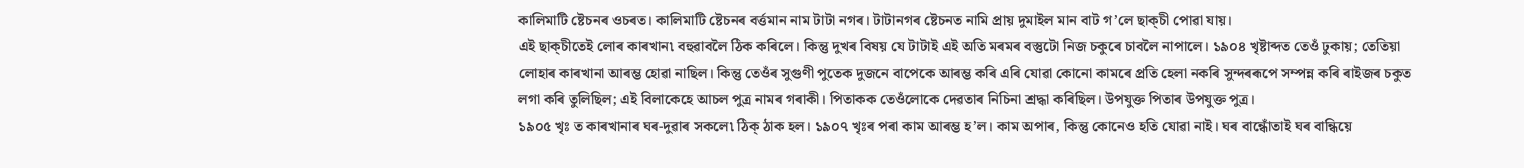কালিমাটি ষ্টেচনৰ ওচৰত। কালিমাটি ষ্টেচনৰ বৰ্ত্তমান নাম টাটা নগৰ। টাটানগৰ ষ্টেচনত নামি প্ৰায় দুমাইল মান বাট গ’লে ছাক্চী পোৱা যায়।
এই ছাক্চীতেই লোৰ কাৰখান৷ বহুৱাবলৈ ঠিক কৰিলে। কিন্তু দুখৰ বিষয় যে টাটাই এই অতি মৰমৰ বস্তুটো নিজ চকুৰে চাবলৈ নাপালে। ১৯০৪ খৃষ্টাব্দত তেওঁ ঢুকায়; তেতিয়া লোহাৰ কাৰখানা আৰম্ভ হোৱা নাছিল। কিন্তু তেওঁৰ সুগুণী পুতেক দুজনে বাপেকে আৰম্ভ কৰি এৰি যোৱা কোনো কামৰে প্ৰতি হেলা নকৰি সুন্দৰৰূপে সম্পন্ন কৰি ৰাইজৰ চকুত লগা কৰি তুলিছিল; এই বিলাকেহে আচল পুত্ৰ নামৰ গৰাকী। পিতাকক তেওঁলোকে দেৱতাৰ নিচিনা শ্ৰদ্ধা কৰিছিল। উপযুক্ত পিতাৰ উপযুক্ত পুত্ৰ।
১৯০৫ খৃঃ ত কাৰখানাৰ ঘৰ-দুৱাৰ সকলে৷ ঠিক্ ঠাক হল। ১৯০৭ খৃঃৰ পৰা কাম আৰম্ভ হ’ল। কাম অপাৰ, কিন্তু কোনেও হতি যোৱা নাই। ঘৰ বান্ধোঁতাই ঘৰ বান্ধিয়ে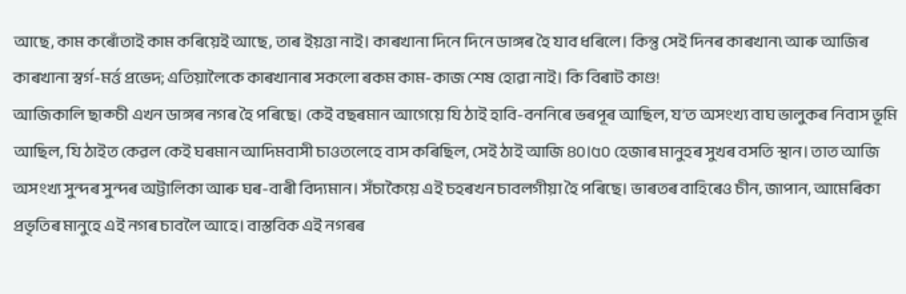আছে, কাম কৰোঁতাই কাম কৰিয়েই আছে, তাৰ ইয়ত্তা নাই। কাৰখানা দিনে দিনে ডাঙ্গৰ হৈ যাব ধৰিলে। কিন্তু সেই দিনৰ কাৰখান৷ আৰু আজিৰ কাৰখানা স্বৰ্গ-মৰ্ত্ত প্ৰভেদ; এতিয়ালৈকে কাৰখানাৰ সকলো ৰকম কাম-কাজ শেষ হোৱা নাই। কি বিৰাট কাণ্ড!
আজিকালি ছাক্চী এখন ডাঙ্গৰ নগৰ হৈ পৰিছে। কেই বছৰমান আগেয়ে যি ঠাই হাবি-বননিৰে ভৰপূৰ আছিল, য’ত অসংখ্য বাঘ ভালুকৰ নিবাস ভূমি আছিল, যি ঠাইত কেৱল কেই ঘৰমান আদিমবাসী চাওতলেহে বাস কৰিছিল, সেই ঠাই আজি ৪০।৫০ হেজাৰ মানুহৰ সুখৰ বসতি স্থান। তাত আজি অসংখ্য সুন্দৰ সুন্দৰ অট্টালিকা আৰু ঘৰ-বাৰী বিদ্যমান। সঁচাকৈয়ে এই চহৰখন চাবলগীয়া হৈ পৰিছে। ভাৰতৰ বাহিৰেও চীন, জাপান, আমেৰিকা প্ৰভৃতিৰ মানুহে এই নগৰ চাবলৈ আহে। বাস্তবিক এই নগৰৰ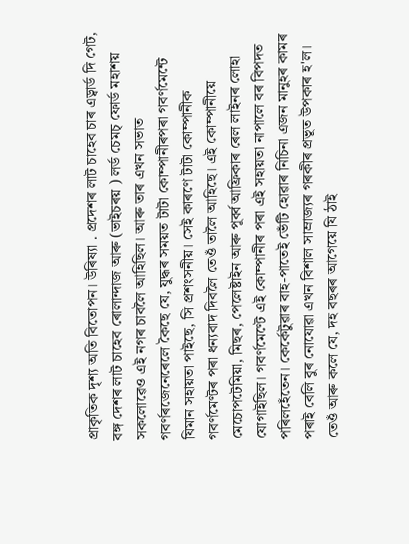প্ৰাকৃতিক দৃশ্য অতি বিতোপন। উৰিষ্যা . প্ৰদেশৰ লাট চাহেব চাৰ এড্ৱাৰ্ড দি গেট, বঙ্গ দেশৰ লাট চাহেব ৰোলান্দাজ আৰু (ভাইচৰয় ) লৰ্ড চেমচ্ ফোৰ্ড মহাশয় সকলোৱেও এই নগৰ চাবলৈ আহিছিল। আৰু তাৰ এখন সভাত গবৰ্ণৰজেনেৰেলে কৈছে যে, যুদ্ধৰ সময়ত টাটা কোম্পানীৰপৰা গবৰ্ণমেন্টে যিমান সহায়তা পাইছে, সি প্ৰশংসনীয়। সেই কাৰণে টাটা কোম্পানীক গবৰ্ণমেণ্টৰ পৰা ধন্যবাদ দিবলৈ তেওঁ তালৈ আহিছে। এই কোম্পানীয়ে মেচোপটেমিয়া, মিছৰ, পেলেষ্টাইন আৰু পূৰ্ব্ব আফ্ৰিকাৰ ৰেল লাইনৰ লোহা যোগাইছিল। গবৰ্ণমেণ্টে এই কোম্পানীৰ পৰা এই সহায়তা নাপালে বৰ বিপদত পৰিলহেঁতেন। কেৰ্কেটুৱাৰ বাহ-পাতেই ভেঁটি হোৱাৰ নিচিনা এজন মানুহৰ কামৰ পৰাই বেলি বুৰ নোযোৱা এখন বিশাল সাম্ৰাজ্যৰ গৰকীৰ প্ৰভূত উপকাৰ হ'ল।
তেওঁ আৰু কলে যে, দহ বছৰৰ আগেয়ে যি ঠাই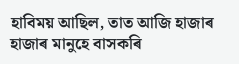হাবিময় আছিল, তাত আজি হাজাৰ হাজাৰ মানুহে বাসকৰি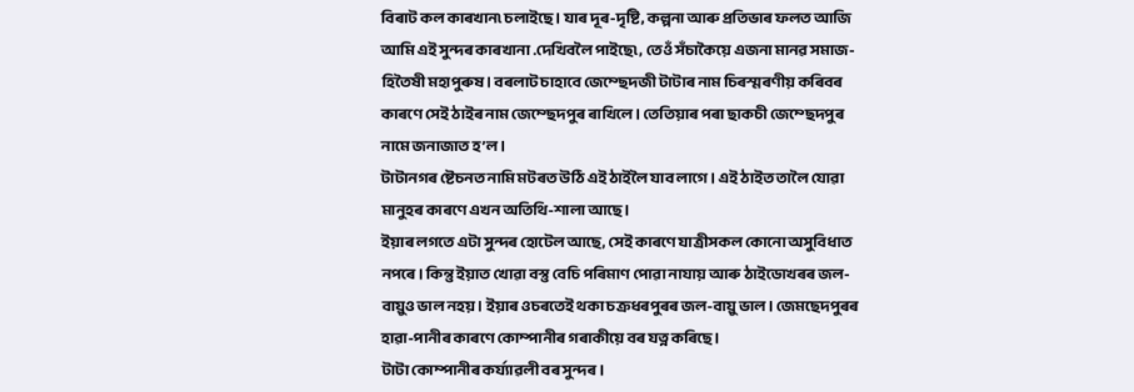বিৰাট কল কাৰখান৷ চলাইছে। যাৰ দূৰ-দৃষ্টি, কল্পনা আৰু প্ৰতিভাৰ ফলত আজি আমি এই সুন্দৰ কাৰখানা .দেখিবলৈ পাইছে৷, তেওঁ সঁচাকৈয়ে এজনা মানৱ সমাজ-হিতৈষী মহাপুৰুষ। বৰলাট চাহাবে জেম্ছেদজী টাটাৰ নাম চিৰস্মৰণীয় কৰিবৰ কাৰণে সেই ঠাইৰ নাম জেম্ছেদপুৰ ৰাখিলে। তেতিয়াৰ পৰা ছাকচী জেম্ছেদপুৰ নামে জনাজাত হ’ল।
টাটানগৰ ষ্টেচনত নামি মটৰত উঠি এই ঠাইলৈ যাব লাগে। এই ঠাইত তালৈ যোৱা মানুহৰ কাৰণে এখন অতিথি-শালা আছে।
ইয়াৰ লগতে এটা সুন্দৰ হোটেল আছে, সেই কাৰণে যাত্ৰীসকল কোনো অসুবিধাত নপৰে। কিন্তু ইয়াত খোৱা বস্তু বেচি পৰিমাণ পোৱা নাযায় আৰু ঠাইডোখৰৰ জল-বায়ুও ভাল নহয়। ইয়াৰ ওচৰতেই থকা চক্ৰধৰপুৰৰ জল-বায়ু ভাল। জেমছেদপুৰৰ হাৱা-পানীৰ কাৰণে কোম্পানীৰ গৰাকীয়ে বৰ যত্ন কৰিছে।
টাটা কোম্পানীৰ কৰ্য্যাৱলী বৰ সুন্দৰ।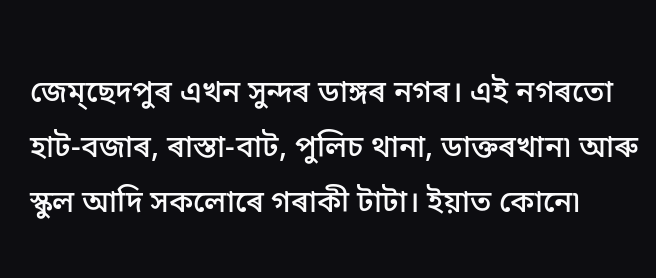জেম্ছেদপুৰ এখন সুন্দৰ ডাঙ্গৰ নগৰ। এই নগৰতো হাট-বজাৰ, ৰাস্তা-বাট, পুলিচ থানা, ডাক্তৰখান৷ আৰু স্কুল আদি সকলোৰে গৰাকী টাটা। ইয়াত কোনে৷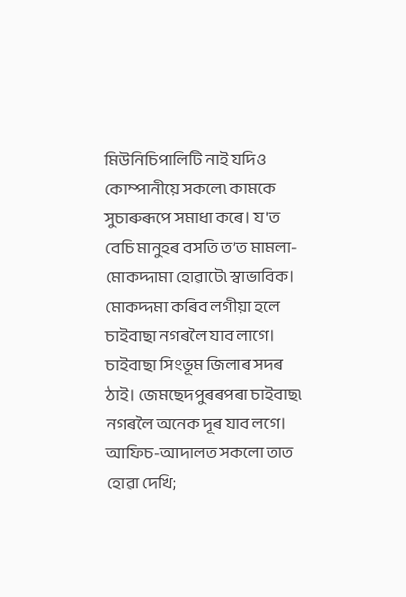মিউনিচিপালিটি নাই যদিও কোম্পানীয়ে সকলে৷ কামকে সুচাৰুৰূপে সমাধা কৰে। য'ত বেচি মানুহৰ বসতি ত’ত মামলা-মোকদ্দামা হোৱাটে৷ স্বাভাবিক। মোকদ্দমা কৰিব লগীয়া হলে চাইবাছা নগৰলৈ যাব লাগে। চাইবাছা সিংভূম জিলাৰ সদৰ ঠাই। জেমছেদপুৰৰপৰা চাইবাছ৷ নগৰলৈ অনেক দূৰ যাব লগে। আফিচ-আদালত সকলো তাত হোৱা দেখি;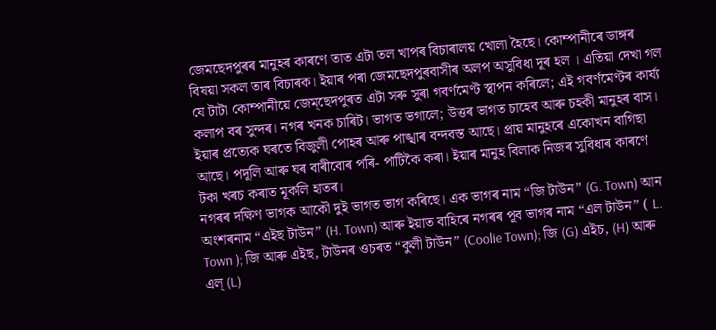জেমছেদপুৰৰ মানুহৰ কাৰণে তাত এটা তল খাপৰ বিচাৰালয় খোলা হৈছে। কোম্পানীৰে ডাঙ্গৰ বিষয়া সকল তাৰ বিচাৰক। ইয়াৰ পৰা জেমছেদপুৰবাসীৰ অলপ অসুবিধা দূৰ হল । এতিয়া দেখা গল যে টাটা কোম্পানীয়ে জেম্ছেদপুৰত এটা সৰু সুৰা গবর্ণমেণ্ট স্থাপন কৰিলে; এই গবর্ণমেণ্টৰ কাৰ্য্য কলাপ বৰ সুন্দৰ। নগৰ খনক চাৰিট। ভাগত ভগালে; উত্তৰ ভাগত চাহেব আৰু চহকী মানুহৰ বাস। ইয়াৰ প্ৰত্যেক ঘৰতে বিজুলী পোহৰ আৰু পাঙ্খাৰ বন্দবস্ত আছে। প্ৰায় মানুহৰে একোখন বাগিছা আছে। পদূলি আৰু ঘৰ বাৰীবোৰ পৰি- পাটিকৈ কৰা। ইয়াৰ মানুহ বিলাক নিজৰ সুবিধাৰ কাৰণে টকা খৰচ কৰাত মূকলি হাতৰ।
নগৰৰ দক্ষিণ ভাগক আকৌ দুই ভাগত ভাগ কৰিছে। এক ভাগৰ নাম “জি টাউন” (G. Town) আন অংশৰনাম “এইছ টাউন” (H. Town) আৰু ইয়াত বাহিৰে নগৰৰ পূব ভাগৰ নাম “এল টাউন” ( L. Town ); জি আৰু এইছ, টাউনৰ ওচৰত “কুলী টাউন” (Coolie Town); জি (G) এইচ, (H) আৰু এল্ (L)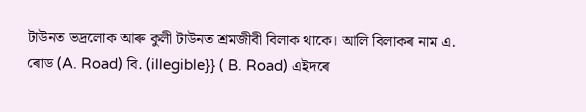টাউনত ভদ্ৰলোক আৰু কুলী টাউনত শ্ৰমজীবী বিলাক থাকে। আলি বিলাকৰ নাম এ. ৰোড (A. Road) বি. (illegible}} ( B. Road) এইদৰে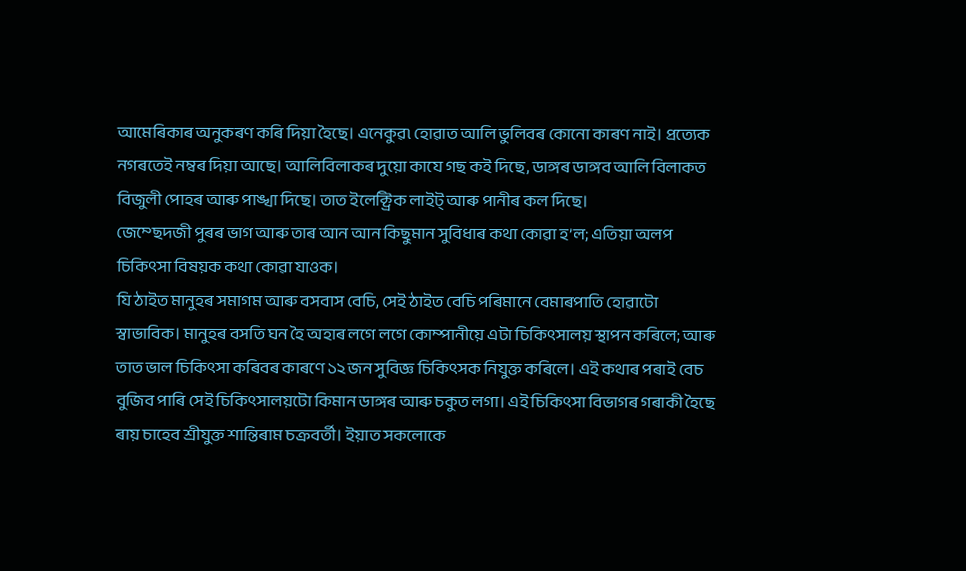আমেৰিকাৰ অনুকৰণ কৰি দিয়া হৈছে। এনেকুৱ৷ হোৱাত আলি ভুলিবৰ কোনো কাৰণ নাই। প্ৰত্যেক নগৰতেই নম্বৰ দিয়া আছে। আলিবিলাকৰ দুয়ো কাযে গছ কই দিছে, ডাঙ্গৰ ডাঙ্গব আলি বিলাকত বিজুলী পোহৰ আৰু পাঙ্খা দিছে। তাত ইলেক্ট্ৰিক লাইট্ আৰু পানীৰ কল দিছে।
জেম্ছেদজী পুৰৰ ভাগ আৰু তাৰ আন আন কিছুমান সুবিধাৰ কথা কোৱা হ’ল; এতিয়া অলপ চিকিৎসা বিষয়ক কথা কোৱা যাওক।
যি ঠাইত মানুহৰ সমাগম আৰু বসবাস বেচি, সেই ঠাইত বেচি পৰিমানে বেমাৰপাতি হোৱাটো স্বাভাবিক। মানুহৰ বসতি ঘন হৈ অহাৰ লগে লগে কোম্পানীয়ে এটা চিকিৎসালয় স্থাপন কৰিলে; আৰু তাত ভাল চিকিৎসা কৰিবৰ কাৰণে ১২ জন সুবিজ্ঞ চিকিৎসক নিযুক্ত কৰিলে। এই কথাৰ পৰাই বেচ বুজিব পাৰি সেই চিকিৎসালয়টো কিমান ডাঙ্গৰ আৰু চকুত লগা। এই চিকিৎসা বিভাগৰ গৰাকী হৈছে ৰায় চাহেব শ্ৰীযুক্ত শান্তিৰাম চক্ৰবৰ্তী। ইয়াত সকলোকে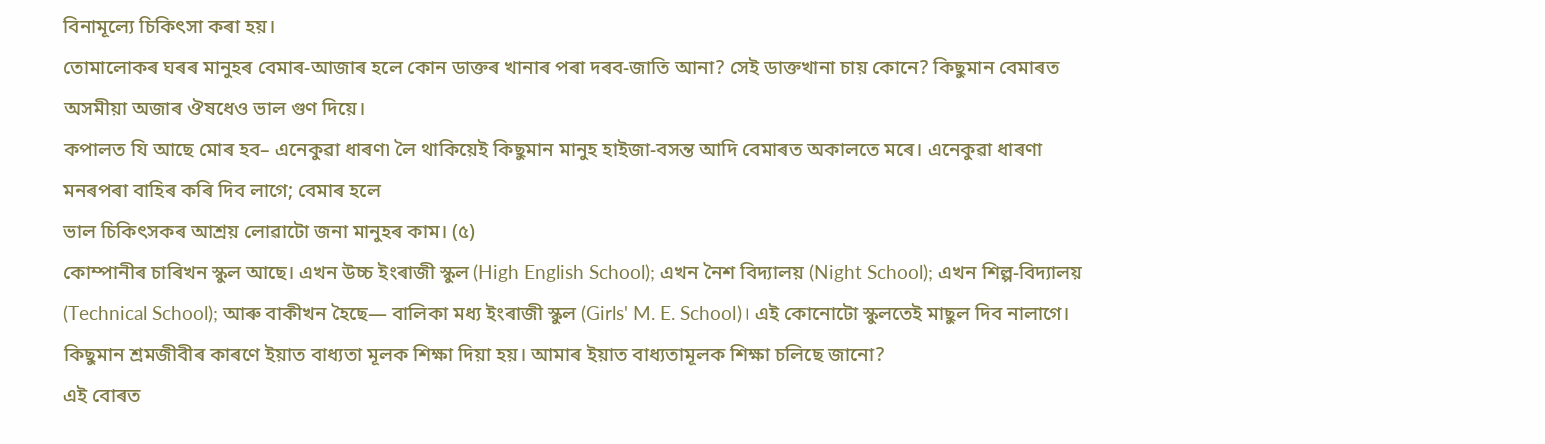বিনামূল্যে চিকিৎসা কৰা হয়।
তোমালোকৰ ঘৰৰ মানুহৰ বেমাৰ-আজাৰ হলে কোন ডাক্তৰ খানাৰ পৰা দৰব-জাতি আনা? সেই ডাক্তখানা চায় কোনে? কিছুমান বেমাৰত অসমীয়া অজাৰ ঔষধেও ভাল গুণ দিয়ে।
কপালত যি আছে মোৰ হব– এনেকুৱা ধাৰণ৷ লৈ থাকিয়েই কিছুমান মানুহ হাইজা-বসন্ত আদি বেমাৰত অকালতে মৰে। এনেকুৱা ধাৰণা মনৰপৰা বাহিৰ কৰি দিব লাগে; বেমাৰ হলে
ভাল চিকিৎসকৰ আশ্ৰয় লোৱাটো জনা মানুহৰ কাম। (৫)
কোম্পানীৰ চাৰিখন স্কুল আছে। এখন উচ্চ ইংৰাজী স্কুল (High English School); এখন নৈশ বিদ্যালয় (Night School); এখন শিল্প-বিদ্যালয় (Technical School); আৰু বাকীখন হৈছে— বালিকা মধ্য ইংৰাজী স্কুল (Girls' M. E. School)। এই কোনোটো স্কুলতেই মাছুল দিব নালাগে। কিছুমান শ্ৰমজীবীৰ কাৰণে ইয়াত বাধ্যতা মূলক শিক্ষা দিয়া হয়। আমাৰ ইয়াত বাধ্যতামূলক শিক্ষা চলিছে জানো?
এই বোৰত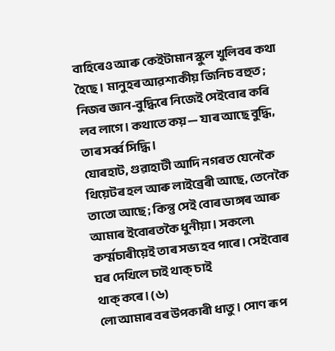বাহিৰেও আৰু কেইটামান স্কুল খুলিবৰ কথা হৈছে। মানুহৰ আৱশ্যকীয় জিনিচ বহুত; নিজৰ জ্ঞান-বুদ্ধিৰে নিজেই সেইবোৰ কৰি লব লাগে। কথাতে কয়— যাৰ আছে বুদ্ধি, তাৰ সৰ্ব্ব সিদ্ধি।
যোৰহাট, গুৱাহাটী আদি নগৰত যেনেকৈ থিয়েটৰ হল আৰু লাইব্ৰেৰী আছে, তেনেকৈ তাতো আছে; কিন্তু সেই বোৰ ডাঙ্গৰ আৰু আমাৰ ইবোৰতকৈ ধুনীয়া। সকলে৷ কৰ্ম্মচাৰীয়েই তাৰ সভ্য হব পাৰে। সেইবোৰ ঘৰ দেখিলে চাই থাক্ চাই
থাক্ কৰে। (৬)
লো আমাৰ বৰ উপকাৰী ধাতু। সোণ ৰূপ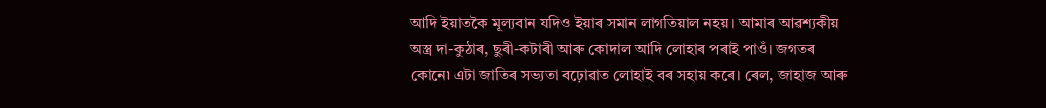আদি ইয়াতকৈ মূল্যবান যদিও ইয়াৰ সমান লাগতিয়াল নহয়। আমাৰ আৱশ্যকীয় অস্ত্ৰ দা-কুঠাৰ, ছুৰী-কটাৰী আৰু কোদাল আদি লোহাৰ পৰাই পাওঁ। জগতৰ কোনে৷ এটা জাতিৰ সভ্যতা বঢ়োৱাত লোহাই বৰ সহায় কৰে। ৰেল, জাহাজ আৰু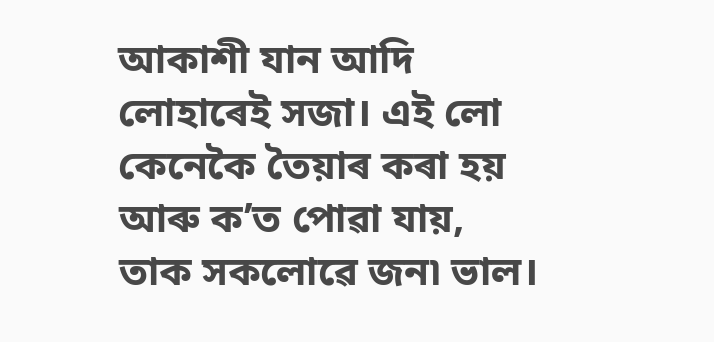আকাশী যান আদি লোহাৰেই সজা। এই লো কেনেকৈ তৈয়াৰ কৰা হয় আৰু ক’ত পোৱা যায়, তাক সকলোৱে জন৷ ভাল।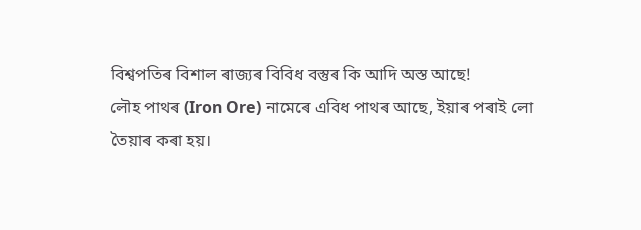বিশ্বপতিৰ বিশাল ৰাজ্যৰ বিবিধ বস্তুৰ কি আদি অস্ত আছে!
লৌহ পাথৰ (Iron Ore) নামেৰে এবিধ পাথৰ আছে, ইয়াৰ পৰাই লো তৈয়াৰ কৰা হয়।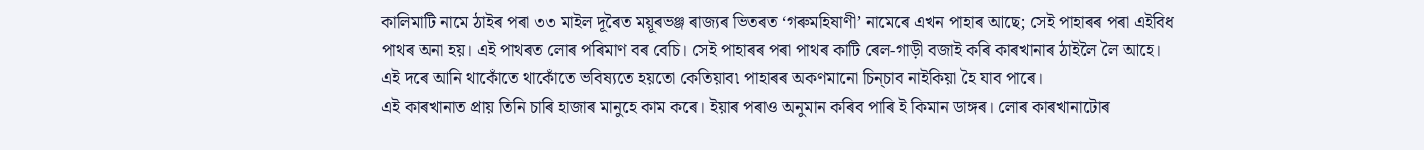কালিমাটি নামে ঠাইৰ পৰা ৩৩ মাইল দূৰৈত ময়ূৰভঞ্জ ৰাজ্যৰ ভিতৰত ‘গৰুমহিষাণী’ নামেৰে এখন পাহাৰ আছে; সেই পাহাৰৰ পৰা এইবিধ পাথৰ অনা হয়। এই পাথৰত লোৰ পৰিমাণ বৰ বেচি। সেই পাহাৰৰ পৰা পাথৰ কাটি ৰেল-গাড়ী বজাই কৰি কাৰখানাৰ ঠাইলৈ লৈ আহে। এই দৰে আনি থাকোঁতে থাকোঁতে ভবিষ্যতে হয়তো কেতিয়াব৷ পাহাৰৰ অকণমানো চিন্চাব নাইকিয়া হৈ যাব পাৰে।
এই কাৰখানাত প্ৰায় তিনি চাৰি হাজাৰ মানুহে কাম কৰে। ইয়াৰ পৰাও অনুমান কৰিব পাৰি ই কিমান ডাঙ্গৰ। লোৰ কাৰখানাটোৰ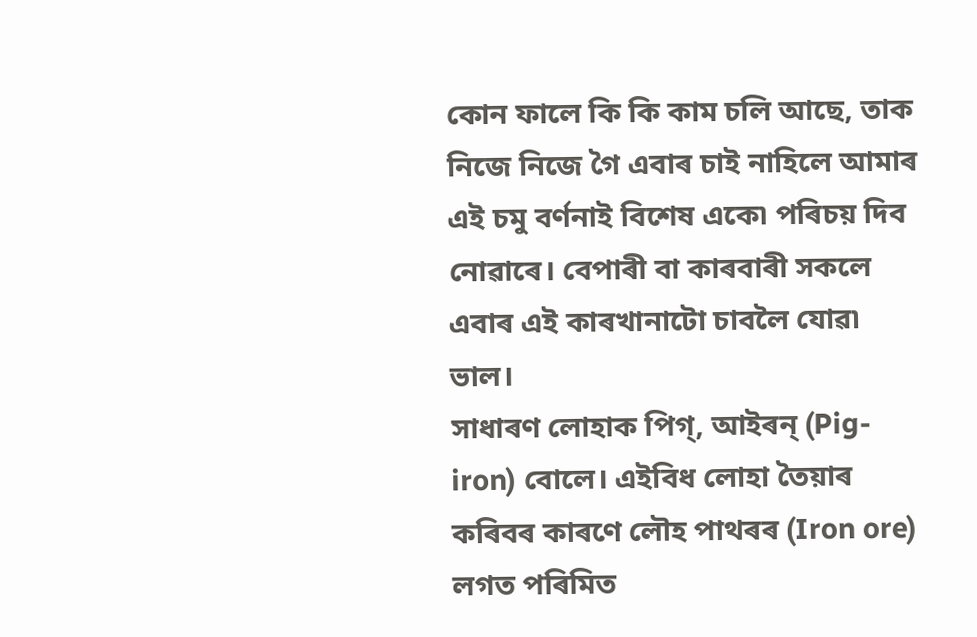কোন ফালে কি কি কাম চলি আছে, তাক নিজে নিজে গৈ এবাৰ চাই নাহিলে আমাৰ এই চমু বৰ্ণনাই বিশেষ একে৷ পৰিচয় দিব নোৱাৰে। বেপাৰী বা কাৰবাৰী সকলে এবাৰ এই কাৰখানাটো চাবলৈ যোৱ৷ ভাল।
সাধাৰণ লোহাক পিগ্, আইৰন্ (Pig-iron) বোলে। এইবিধ লোহা তৈয়াৰ কৰিবৰ কাৰণে লৌহ পাথৰৰ (Iron ore) লগত পৰিমিত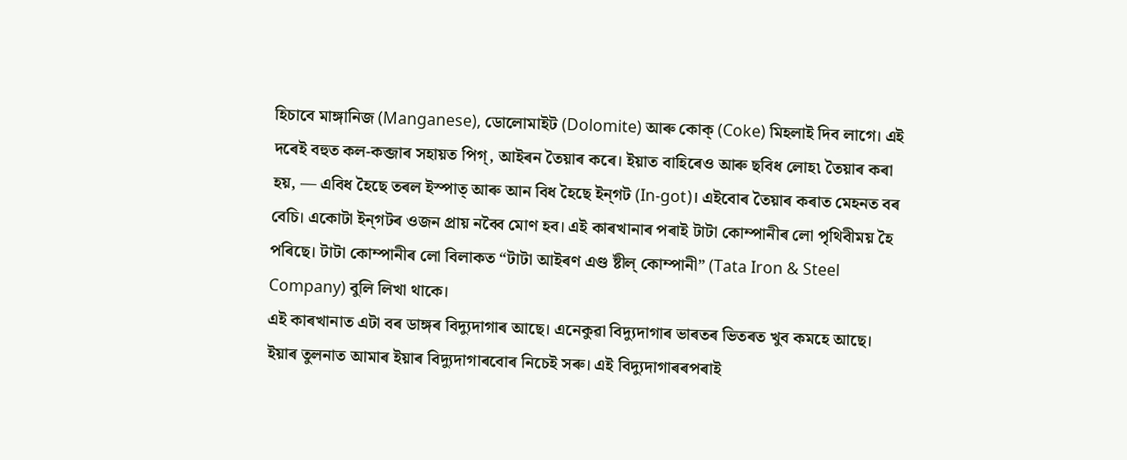হিচাবে মাঙ্গানিজ (Manganese), ডোলোমাইট (Dolomite) আৰু কোক্ (Coke) মিহলাই দিব লাগে। এই দৰেই বহুত কল-কব্জাৰ সহায়ত পিগ্, আইৰন তৈয়াৰ কৰে। ইয়াত বাহিৰেও আৰু ছবিধ লোহ৷ তৈয়াৰ কৰা হয়, — এবিধ হৈছে তৰল ইস্পাত্ আৰু আন বিধ হৈছে ইন্গট (In-got)। এইবোৰ তৈয়াৰ কৰাত মেহনত বৰ বেচি। একোটা ইন্গটৰ ওজন প্ৰায় নব্বৈ মোণ হব। এই কাৰখানাৰ পৰাই টাটা কোম্পানীৰ লো পৃথিবীময় হৈ পৰিছে। টাটা কোম্পানীৰ লো বিলাকত “টাটা আইৰণ এণ্ড ষ্টীল্ কোম্পানী” (Tata Iron & Steel Company) বুলি লিখা থাকে।
এই কাৰখানাত এটা বৰ ডাঙ্গৰ বিদ্যুদাগাৰ আছে। এনেকুৱা বিদ্যুদাগাৰ ভাৰতৰ ভিতৰত খুব কমহে আছে। ইয়াৰ তুলনাত আমাৰ ইয়াৰ বিদ্যুদাগাৰবোৰ নিচেই সৰু। এই বিদ্যুদাগাৰৰপৰাই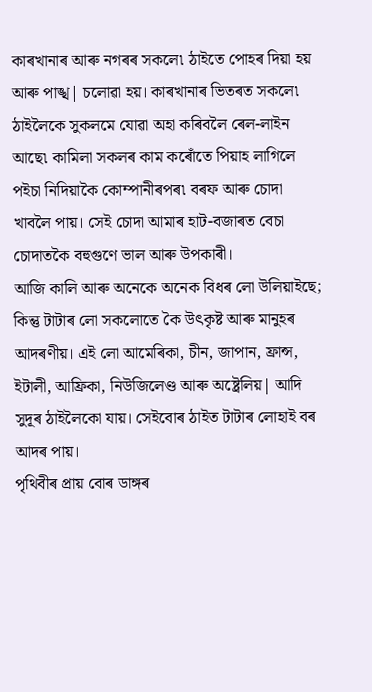কাৰখানাৰ আৰু নগৰৰ সকলে৷ ঠাইতে পোহৰ দিয়া হয় আৰু পাঙ্খ| চলোৱা হয়। কাৰখানাৰ ভিতৰত সকলে৷ ঠাইলৈকে সুকলমে যোৱা অহা কৰিবলৈ ৰেল-লাইন আছে৷ কামিলা সকলৰ কাম কৰোঁতে পিয়াহ লাগিলে পইচা নিদিয়াকৈ কোম্পানীৰপৰ৷ বৰফ আৰু চোদা খাবলৈ পায়। সেই চোদা আমাৰ হাট-বজাৰত বেচা চোদাতকৈ বহুগুণে ভাল আৰু উপকাৰী।
আজি কালি আৰু অনেকে অনেক বিধৰ লো উলিয়াইছে; কিন্তু টাটাৰ লো সকলোতে কৈ উৎকৃষ্ট আৰু মানুহৰ আদৰণীয়। এই লো আমেৰিকা, চীন, জাপান, ফ্ৰান্স, ইটালী, আফ্ৰিকা, নিউজিলেণ্ড আৰু অষ্ট্ৰেলিয়| আদি সুদূৰ ঠাইলৈকো যায়। সেইবোৰ ঠাইত টাটাৰ লোহাই বৰ আদৰ পায়।
পৃথিবীৰ প্ৰায় বোৰ ডাঙ্গৰ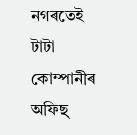নগৰতেই টাটা কোম্পানীৰ অফিছ্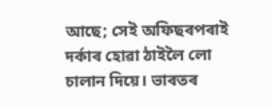আছে; সেই অফিছৰপৰাই দৰ্কাৰ হোৱা ঠাইলৈ লো চালান দিয়ে। ভাৰতৰ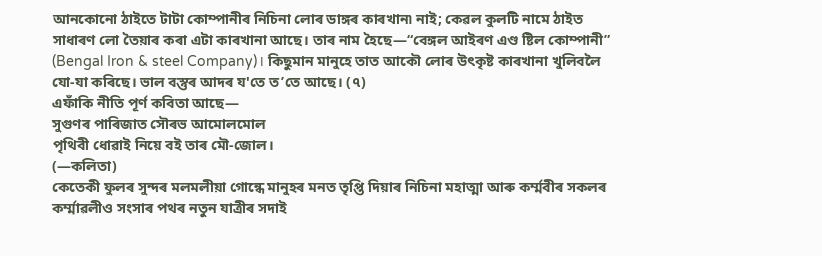আনকোনো ঠাইতে টাটা কোম্পানীৰ নিচিনা লোৰ ডাঙ্গৰ কাৰখান৷ নাই; কেৱল কুলটি নামে ঠাইত সাধাৰণ লো তৈয়াৰ কৰা এটা কাৰখানা আছে। তাৰ নাম হৈছে—“বেঙ্গল আইৰণ এণ্ড ষ্টিল কোম্পানী” (Bengal Iron & steel Company)। কিছুমান মানুহে তাত আকৌ লোৰ উৎকৃষ্ট কাৰখানা খুলিবলৈ
যো-যা কৰিছে। ভাল বস্তুৰ আদৰ য'তে ত’তে আছে। (৭)
এফাঁকি নীতি পূৰ্ণ কবিতা আছে—
সুগুণৰ পাৰিজাত সৌৰভ আমোলমোল
পৃথিবী ধোৱাই নিয়ে বই তাৰ মৌ-জোল।
(—কলিতা)
কেতেকী ফুলৰ সুন্দৰ মলমলীয়া গোন্ধে মানুহৰ মনত তৃপ্তি দিয়াৰ নিচিনা মহাত্মা আৰু কৰ্ম্মবীৰ সকলৰ কৰ্ম্মাৱলীও সংসাৰ পথৰ নতুন যাত্ৰীৰ সদাই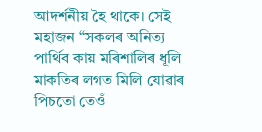আদৰ্শনীয় হৈ থাকে। সেই মহাজন “সকলৰ অনিত্য পাৰ্থিব কায় মৰিশালিৰ ধূলি মাকতিৰ লগত মিলি যোৱাৰ পিচতো তেওঁ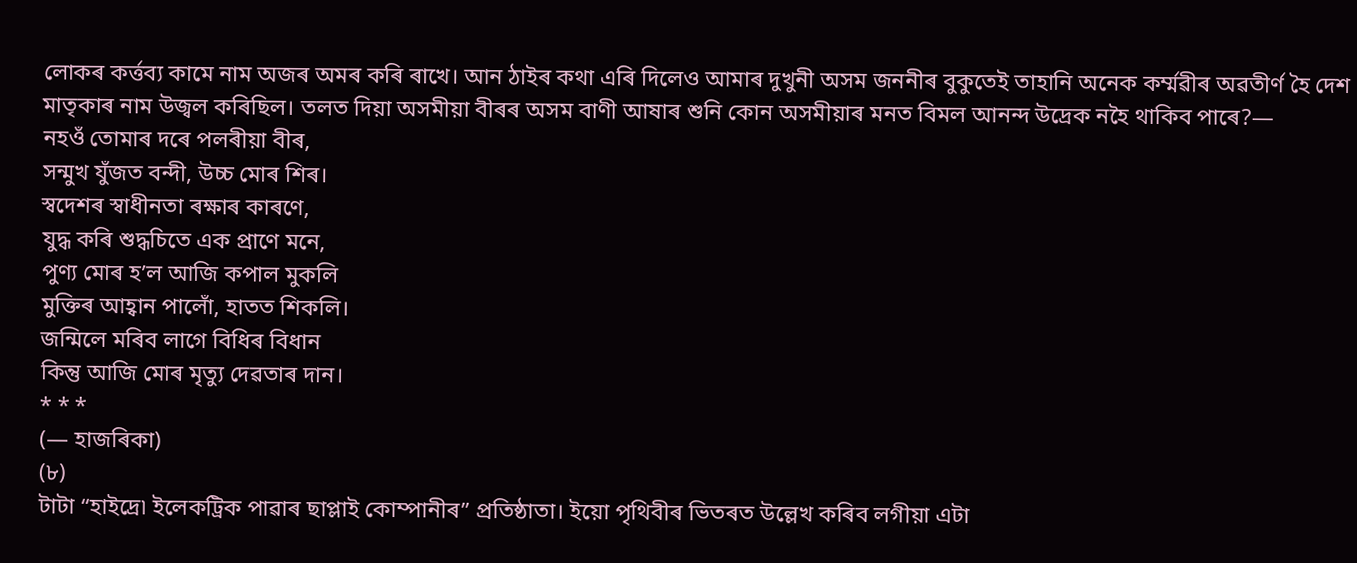লোকৰ কৰ্ত্তব্য কামে নাম অজৰ অমৰ কৰি ৰাখে। আন ঠাইৰ কথা এৰি দিলেও আমাৰ দুখুনী অসম জননীৰ বুকুতেই তাহানি অনেক কৰ্ম্মৱীৰ অৱতীৰ্ণ হৈ দেশ মাতৃকাৰ নাম উজ্বল কৰিছিল। তলত দিয়া অসমীয়া বীৰৰ অসম বাণী আষাৰ শুনি কোন অসমীয়াৰ মনত বিমল আনন্দ উদ্ৰেক নহৈ থাকিব পাৰে?—
নহওঁ তোমাৰ দৰে পলৰীয়া বীৰ,
সন্মুখ যুঁজত বন্দী, উচ্চ মোৰ শিৰ।
স্বদেশৰ স্বাধীনতা ৰক্ষাৰ কাৰণে,
যুদ্ধ কৰি শুদ্ধচিতে এক প্ৰাণে মনে,
পুণ্য মোৰ হ’ল আজি কপাল মুকলি
মুক্তিৰ আহ্বান পালোঁ, হাতত শিকলি।
জন্মিলে মৰিব লাগে বিধিৰ বিধান
কিন্তু আজি মোৰ মৃত্যু দেৱতাৰ দান।
* * *
(— হাজৰিকা)
(৮)
টাটা “হাইদ্ৰে৷ ইলেকট্ৰিক পাৱাৰ ছাপ্লাই কোম্পানীৰ” প্ৰতিষ্ঠাতা। ইয়ো পৃথিবীৰ ভিতৰত উল্লেখ কৰিব লগীয়া এটা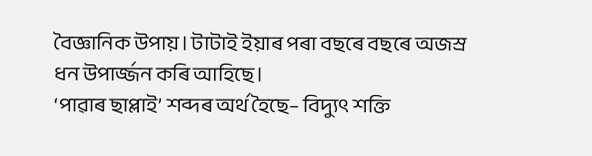বৈজ্ঞানিক উপায়। টাটাই ইয়াৰ পৰা বছৰে বছৰে অজস্ৰ ধন উপাৰ্জ্জন কৰি আহিছে।
‘পাৱাৰ ছাপ্লাই’ শব্দৰ অৰ্থ হৈছে– বিদ্যুৎ শক্তি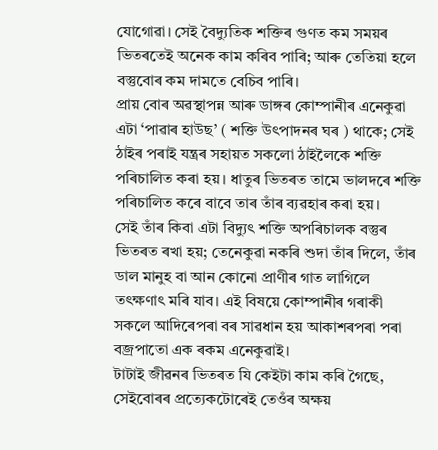যোগোৱা। সেই বৈদ্যুতিক শক্তিৰ গুণত কম সময়ৰ ভিতৰতেই অনেক কাম কৰিব পাৰি; আৰু তেতিয়া হলে বস্তুবোৰ কম দামতে বেচিব পাৰি।
প্ৰায় বোৰ অৱস্থাপন্ন আৰু ডাঙ্গৰ কোম্পানীৰ এনেকুৱা এটা ‘পাৱাৰ হাউছ’ ( শক্তি উৎপাদনৰ ঘৰ ) থাকে; সেই ঠাইৰ পৰাই যন্ত্ৰৰ সহায়ত সকলো ঠাইলৈকে শক্তি পৰিচালিত কৰা হয়। ধাতুৰ ভিতৰত তামে ভালদৰে শক্তি পৰিচালিত কৰে বাবে তাৰ তাঁৰ ব্যৱহাৰ কৰা হয়।
সেই তাঁৰ কিবা এটা বিদ্যুৎ শক্তি অপৰিচালক বস্তুৰ ভিতৰত ৰখা হয়; তেনেকুৱা নকৰি শুদা তাঁৰ দিলে, তাঁৰ ডাল মানুহ বা আন কোনো প্ৰাণীৰ গাত লাগিলে তৎক্ষণাৎ মৰি যাব। এই বিষয়ে কোম্পানীৰ গৰাকী সকলে আদিৰেপৰা বৰ সাৱধান হয় আকাশৰপৰা পৰা বজ্ৰপাতো এক ৰকম এনেকুৱাই।
টাটাই জীৱনৰ ভিতৰত যি কেইটা কাম কৰি গৈছে, সেইবোৰৰ প্ৰত্যেকটোৰেই তেওঁৰ অক্ষয়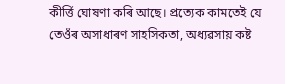কীৰ্ত্তি ঘোষণা কৰি আছে। প্ৰত্যেক কামতেই যে তেওঁৰ অসাধাৰণ সাহসিকতা, অধ্যৱসায় কষ্ট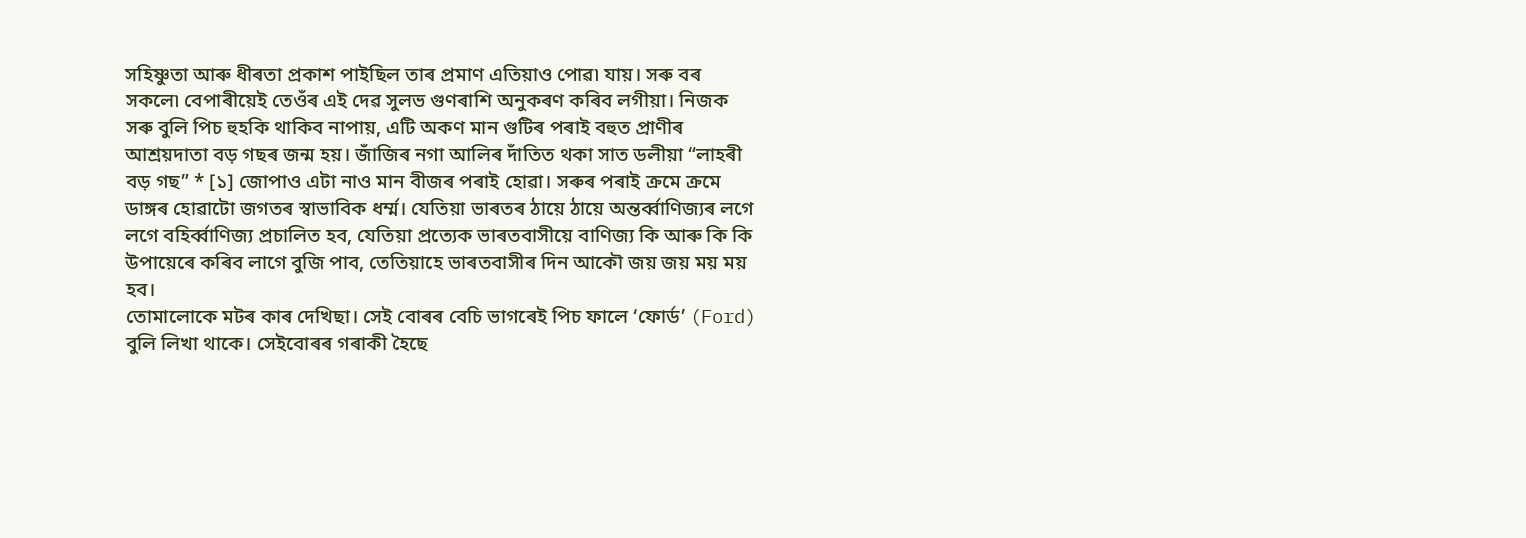সহিষ্ণুতা আৰু ধীৰতা প্ৰকাশ পাইছিল তাৰ প্ৰমাণ এতিয়াও পোৱ৷ যায়। সৰু বৰ সকলে৷ বেপাৰীয়েই তেওঁৰ এই দেৱ সুলভ গুণৰাশি অনুকৰণ কৰিব লগীয়া। নিজক সৰু বুলি পিচ হুহকি থাকিব নাপায়, এটি অকণ মান গুটিৰ পৰাই বহুত প্ৰাণীৰ আশ্ৰয়দাতা বড় গছৰ জন্ম হয়। জাঁজিৰ নগা আলিৰ দাঁতিত থকা সাত ডলীয়া “লাহৰী বড় গছ” * [১] জোপাও এটা নাও মান বীজৰ পৰাই হোৱা। সৰুৰ পৰাই ক্ৰমে ক্ৰমে ডাঙ্গৰ হোৱাটো জগতৰ স্বাভাবিক ধৰ্ম্ম। যেতিয়া ভাৰতৰ ঠায়ে ঠায়ে অন্তৰ্ব্বাণিজ্যৰ লগে লগে বহিৰ্ব্বাণিজ্য প্ৰচালিত হব, যেতিয়া প্ৰত্যেক ভাৰতবাসীয়ে বাণিজ্য কি আৰু কি কি উপায়েৰে কৰিব লাগে বুজি পাব, তেতিয়াহে ভাৰতবাসীৰ দিন আকৌ জয় জয় ময় ময় হব।
তোমালোকে মটৰ কাৰ দেখিছা। সেই বোৰৰ বেচি ভাগৰেই পিচ ফালে ‘ফোৰ্ড’ (Ford) বুলি লিখা থাকে। সেইবোৰৰ গৰাকী হৈছে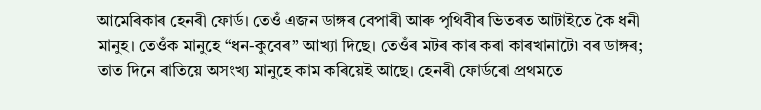আমেৰিকাৰ হেনৰী ফোৰ্ড। তেওঁ এজন ডাঙ্গৰ বেপাৰী আৰু পৃথিবীৰ ভিতৰত আটাইতে কৈ ধনী মানুহ। তেওঁক মানুহে “ধন-কুবেৰ” আখ্যা দিছে। তেওঁৰ মটৰ কাৰ কৰা কাৰখানাটে৷ বৰ ডাঙ্গৰ; তাত দিনে ৰাতিয়ে অসংখ্য মানুহে কাম কৰিয়েই আছে। হেনৰী ফোৰ্ডৰো প্ৰথমতে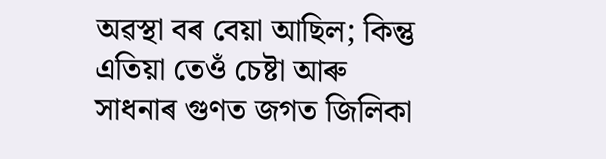অৱস্থা বৰ বেয়া আছিল; কিন্তু এতিয়া তেওঁ চেষ্টা আৰু সাধনাৰ গুণত জগত জিলিকা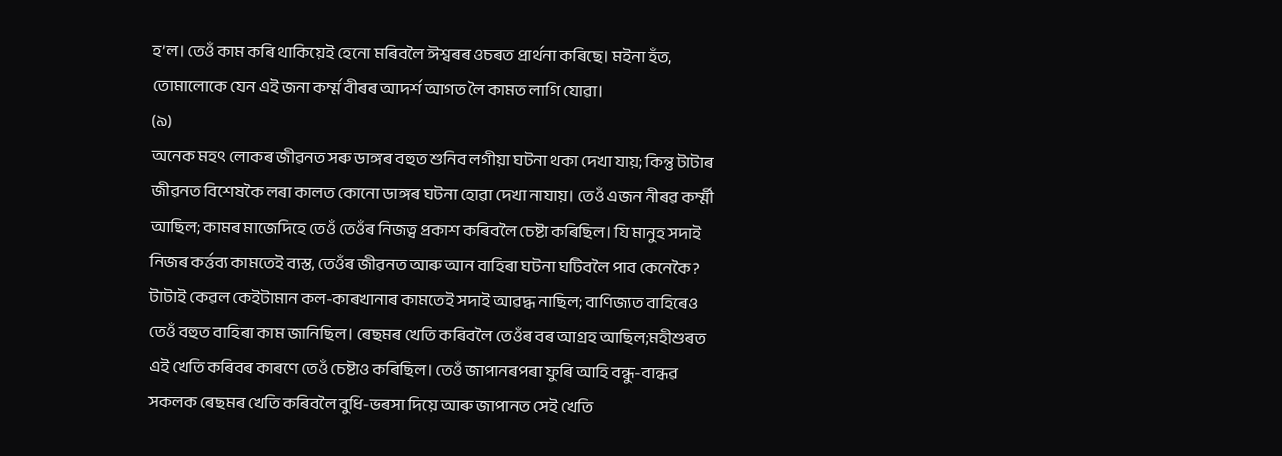হ’ল। তেওঁ কাম কৰি থাকিয়েই হেনো মৰিবলৈ ঈশ্বৰৰ ওচৰত প্ৰাৰ্থনা কৰিছে। মইনা হঁত, তোমালোকে যেন এই জনা কৰ্ম্ম বীৰৰ আদৰ্শ আগত লৈ কামত লাগি যোৱা।
(৯)
অনেক মহৎ লোকৰ জীৱনত সৰু ডাঙ্গৰ বহুত শুনিব লগীয়া ঘটনা থকা দেখা যায়; কিন্তু টাটাৰ জীৱনত বিশেষকৈ লৰা কালত কোনো ডাঙ্গৰ ঘটনা হোৱা দেখা নাযায়। তেওঁ এজন নীৰৱ কৰ্ম্মী আছিল; কামৰ মাজেদিহে তেওঁ তেওঁৰ নিজত্ব প্ৰকাশ কৰিবলৈ চেষ্টা কৰিছিল। যি মানুহ সদাই নিজৰ কৰ্ত্তব্য কামতেই ব্যস্ত, তেওঁৰ জীৱনত আৰু আন বাহিৰা ঘটনা ঘটিবলৈ পাব কেনেকৈ?
টাটাই কেৱল কেইটামান কল-কাৰখানাৰ কামতেই সদাই আৱদ্ধ নাছিল; বাণিজ্যত বাহিৰেও তেওঁ বহুত বাহিৰা কাম জানিছিল। ৰেছমৰ খেতি কৰিবলৈ তেওঁৰ বৰ আগ্ৰহ আছিল;মহীশুৰত এই খেতি কৰিবৰ কাৰণে তেওঁ চেষ্টাও কৰিছিল। তেওঁ জাপানৰপৰা ফুৰি আহি বন্ধু-বান্ধৱ সকলক ৰেছমৰ খেতি কৰিবলৈ বুধি-ভৰসা দিয়ে আৰু জাপানত সেই খেতি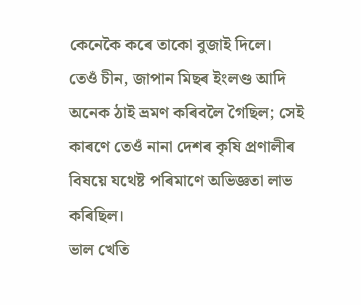কেনেকৈ কৰে তাকো বুজাই দিলে।
তেওঁ চীন, জাপান মিছৰ ইংলণ্ড আদি অনেক ঠাই ভ্ৰমণ কৰিবলৈ গৈছিল; সেই কাৰণে তেওঁ নানা দেশৰ কৃষি প্ৰণালীৰ বিষয়ে যথেষ্ট পৰিমাণে অভিজ্ঞতা লাভ কৰিছিল।
ভাল খেতি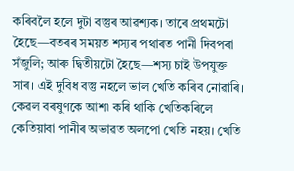কৰিবলৈ হলে দুটা বস্তুৰ আৱশ্যক। তাৰে প্ৰথমটো হৈছে—বতৰৰ সময়ত শস্যৰ পথাৰত পানী দিবপৰা সঁজুলি; আৰু দ্বিতীয়টো হৈছে—শস্য চাই উপযুক্ত সাৰ। এই দুবিধ বস্তু নহলে ভাল খেতি কৰিব নোৱাৰি। কেৱল বৰষুণকে আশ৷ কৰি থাকি খেতিকৰিলে কেতিয়াবা পানীৰ অভাৱত অলপো খেতি নহয়। খেতি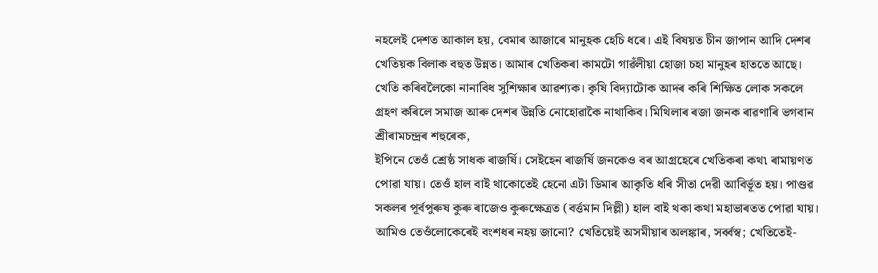নহলেই দেশত আকাল হয়, বেমাৰ আজাৰে মানুহক হেচি ধৰে। এই বিষয়ত চীন জাপান আদি দেশৰ খেতিয়ক বিলাক বহুত উন্নত। আমাৰ খেতিকৰা কামটো গাৱঁলীয়া হোজা চহা মানুহৰ হাততে আছে। খেতি কৰিবলৈকো নানাবিধ সুশিক্ষাৰ আৱশ্যক। কৃষি বিদ্যাটোক আদৰ কৰি শিক্ষিত লোক সকলে গ্ৰহণ কৰিলে সমাজ আৰু দেশৰ উন্নতি নোহোৱাকৈ নাথাকিব। মিথিলাৰ ৰজা জনক ৰাৱণাৰি ভগবান শ্ৰীৰামচন্দ্ৰৰ শহুৰেক,
ইপিনে তেওঁ শ্ৰেষ্ঠ সাধক ৰাজৰ্ষি। সেইহেন ৰাজৰ্ষি জনকেও বৰ আগ্ৰহেৰে খেতিকৰা কথ৷ ৰামায়ণত পোৱা যায়। তেওঁ হাল বাই থাকোতেই হেনো এটা ডিমাৰ আকৃতি ধৰি সীতা দেৱী আবিৰ্ভূত হয়। পাণ্ডৱ সকলৰ পূৰ্বপুৰুষ কুৰু ৰাজেও কুৰুক্ষেত্ৰত (বৰ্ত্তমান দিল্লী) হাল বাই থকা কথা মহাভাৰতত পোৱা যায়। আমিও তেওঁলোকেৰেই বংশধৰ নহয় জানো? খেতিয়েই অসমীয়াৰ অলঙ্কাৰ, সৰ্ব্বস্ব; খেতিতেই-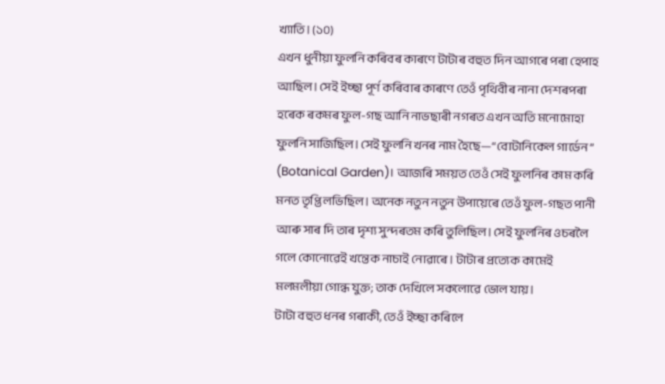খ্যাতি। (১০)
এখন ধুনীয়া ফুলনি কৰিবৰ কাৰণে টাটাৰ বহুত দিন আগৰে পৰা হেপাহ আছিল। সেই ইচ্ছা পূৰ্ণ কৰিবাৰ কাৰণে তেওঁ পৃথিবীৰ নানা দেশৰপৰা হৰেক ৰকমৰ ফুল-গছ আনি নাভছাৰী নগৰত এখন অতি মনোমোহা ফুলনি সাজিছিল। সেই ফুলনি খনৰ নাম হৈছে—“বোটানিকেল গাৰ্ডেন” (Botanical Garden)। আজৰি সময়ত তেওঁ সেই ফুলনিৰ কাম কৰি মনত তৃপ্তি লভিছিল। অনেক নতুন নতুন উপায়েৰে তেওঁ ফুল-গছত পানী আৰু সাৰ দি তাৰ দৃশ্য সুন্দৰতম কৰি তুলিছিল। সেই ফুলনিৰ ওচৰলৈ গলে কোনোৱেই খন্তেক নাচাই নোৱাৰে। টাটাৰ প্ৰত্যেক কামেই মলমলীয়া গোন্ধ যুক্ত; তাক দেখিলে সকলোৱে ভোল যায়।
টাটা বহুত ধনৰ গৰাকী, তেওঁ ইচ্ছা কৰিলে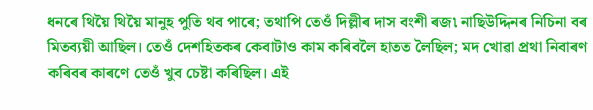ধনৰে থিয়ৈ থিয়ৈ মানুহ পুতি থব পাৰে; তথাপি তেওঁ দিল্লীৰ দাস বংশী ৰজ৷ নাছিউদ্দিনৰ নিচিনা বৰ মিতব্যয়ী আছিল। তেওঁ দেশহিতকৰ কেবাটাও কাম কৰিবলৈ হাতত লৈছিল; মদ খোৱা প্ৰথা নিবাৰণ কৰিবৰ কাৰণে তেওঁ খুব চেষ্টা কৰিছিল। এই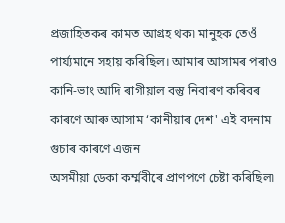প্ৰজাহিতকৰ কামত আগ্ৰহ থক৷ মানুহক তেওঁ পাৰ্য্যমানে সহায় কৰিছিল। আমাৰ আসামৰ পৰাও কানি-ভাং আদি ৰাগীয়াল বস্তু নিবাৰণ কৰিবৰ কাৰণে আৰু আসাম ‘কানীয়াৰ দেশ' এই বদনাম গুচাৰ কাৰণে এজন
অসমীয়া ডেকা কৰ্ম্মবীৰে প্ৰাণপণে চেষ্টা কৰিছিল৷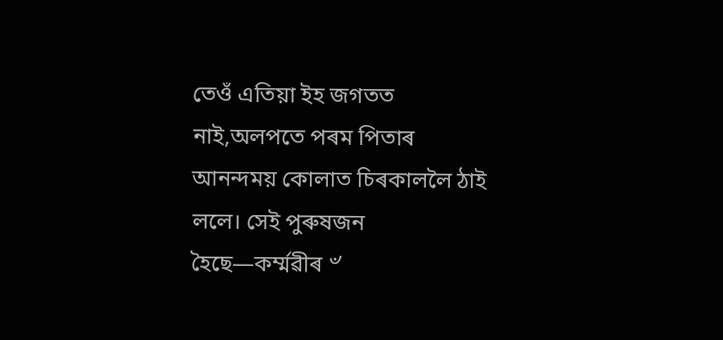তেওঁ এতিয়া ইহ জগতত নাই,অলপতে পৰম পিতাৰ আনন্দময় কোলাত চিৰকাললৈ ঠাই ললে। সেই পুৰুষজন হৈছে—কৰ্ম্মৱীৰ ৺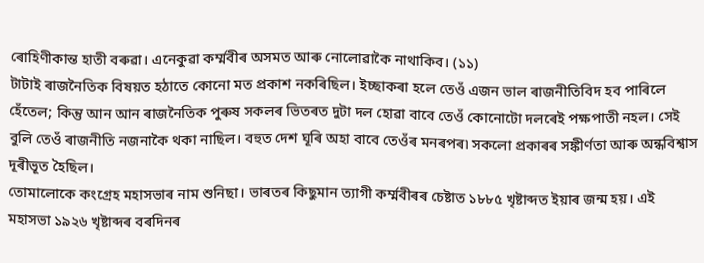ৰোহিণীকান্ত হাতী বৰুৱা। এনেকুৱা কৰ্ম্মবীৰ অসমত আৰু নোলোৱাকৈ নাথাকিব। (১১)
টাটাই ৰাজনৈতিক বিষয়ত হঠাতে কোনো মত প্ৰকাশ নকৰিছিল। ইচ্ছাকৰা হলে তেওঁ এজন ভাল ৰাজনীতিবিদ হব পাৰিলে হেঁতেল; কিন্তু আন আন ৰাজনৈতিক পুৰুষ সকলৰ ভিতৰত দুটা দল হোৱা বাবে তেওঁ কোনোটো দলৰেই পক্ষপাতী নহল। সেই বুলি তেওঁ ৰাজনীতি নজনাকৈ থকা নাছিল। বহুত দেশ ঘূৰি অহা বাবে তেওঁৰ মনৰপৰ৷ সকলো প্ৰকাৰৰ সঙ্কীৰ্ণতা আৰু অন্ধবিশ্বাস দূৰীভূত হৈছিল।
তোমালোকে কংগ্ৰেহ মহাসভাৰ নাম শুনিছা। ভাৰতৰ কিছুমান ত্যাগী কৰ্ম্মবীৰৰ চেষ্টাত ১৮৮৫ খৃষ্টাব্দত ইয়াৰ জন্ম হয়। এই মহাসভা ১৯২৬ খৃষ্টাব্দৰ বৰদিনৰ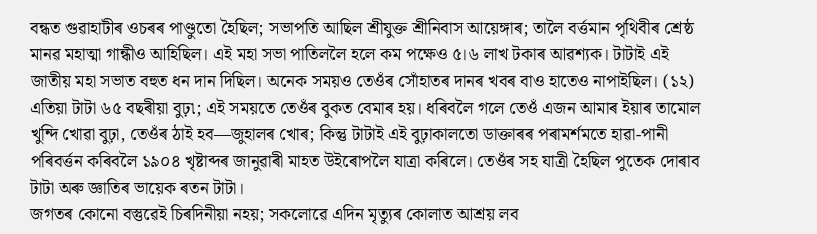বন্ধত গুৱাহাটীৰ ওচৰৰ পাণ্ডুতো হৈছিল; সভাপতি আছিল শ্ৰীযুক্ত শ্ৰীনিবাস আয়েঙ্গাৰ; তালৈ বৰ্ত্তমান পৃথিবীৰ শ্ৰেষ্ঠ মানৱ মহাত্মা গান্ধীও আহিছিল। এই মহা সভা পাতিললৈ হলে কম পক্ষেও ৫।৬ লাখ টকাৰ আৱশ্যক। টাটাই এই জাতীয় মহা সভাত বহুত ধন দান দিছিল। অনেক সময়ও তেওঁৰ সোঁহাতৰ দানৰ খবৰ বাও হাতেও নাপাইছিল। (১২)
এতিয়া টাটা ৬৫ বছৰীয়া বুঢ়৷; এই সময়তে তেওঁৰ বুকত বেমাৰ হয়। ধৰিবলৈ গলে তেওঁ এজন আমাৰ ইয়াৰ তামোল খুন্দি খোৱা বুঢ়া, তেওঁৰ ঠাই হব—জুহালৰ খোৰ; কিন্তু টাটাই এই বুঢ়াকালতো ডাক্তাৰৰ পৰামৰ্শমতে হাৱা-পানী পৰিবৰ্ত্তন কৰিবলৈ ১৯০৪ খৃষ্টাব্দৰ জানুৱাৰী মাহত উইৰোপলৈ যাত্ৰা কৰিলে। তেওঁৰ সহ যাত্ৰী হৈছিল পুতেক দোৰাব টাটা অৰু জ্ঞাতিৰ ভায়েক ৰতন টাটা।
জগতৰ কোনো বস্তুৱেই চিৰদিনীয়া নহয়; সকলোৱে এদিন মৃত্যুৰ কোলাত আশ্ৰয় লব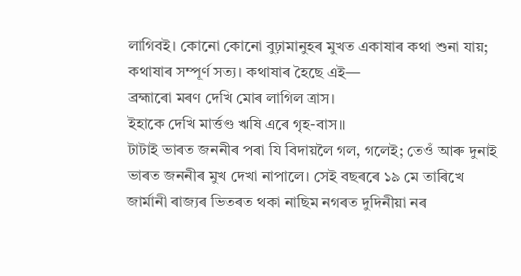লাগিবই। কোনো কোনো বুঢ়ামানুহৰ মুখত একাষাৰ কথা শুনা যায়; কথাষাৰ সম্পূৰ্ণ সত্য। কথাষাৰ হৈছে এই—
ব্ৰহ্মাৰো মৰণ দেখি মোৰ লাগিল ত্ৰাস।
ইহাকে দেখি মাৰ্ত্তণ্ড ঋষি এৰে গৃহ-বাস॥
টাটাই ভাৰত জননীৰ পৰা যি বিদায়লৈ গল, গলেই; তেওঁ আৰু দুনাই ভাৰত জননীৰ মুখ দেখা নাপালে। সেই বছৰৰে ১৯ মে তাৰিখে জাৰ্মানী ৰাজ্যৰ ভিতৰত থকা নাছিম নগৰত দুদিনীয়া নৰ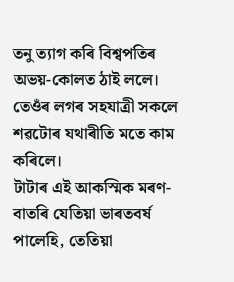তনু ত্যাগ কৰি বিশ্বপতিৰ অভয়-কোলত ঠাই ললে। তেওঁৰ লগৰ সহযাত্ৰী সকলে শৱটোৰ যথাৰীতি মতে কাম কৰিলে।
টাটাৰ এই আকস্মিক মৰণ-বাতৰি যেতিয়া ভাৰতবৰ্ষ পালেহি, তেতিয়া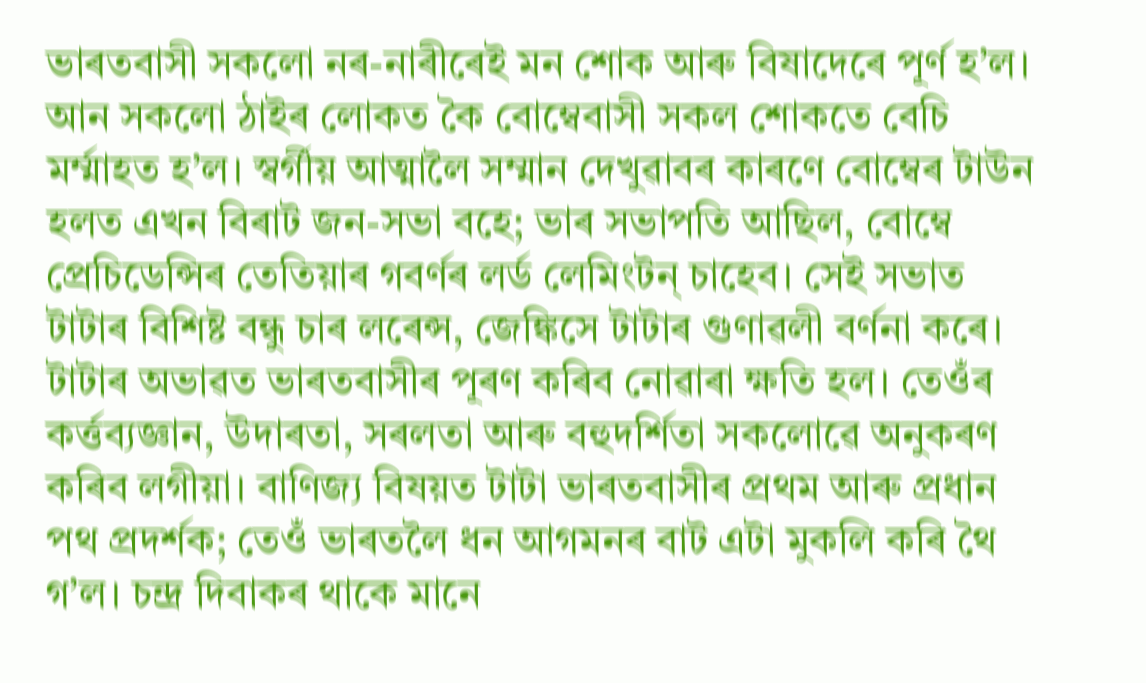ভাৰতবাসী সকলো নৰ-নাৰীৰেই মন শোক আৰু বিষাদেৰে পূৰ্ণ হ’ল। আন সকলো ঠাইৰ লোকত কৈ বোম্বেবাসী সকল শোকতে বেচি মৰ্ম্মাহত হ’ল। স্বৰ্গীয় আত্মালৈ সম্মান দেখুৱাবৰ কাৰণে বোম্বেৰ টাউন হলত এখন বিৰাট জন-সভা বহে; ভাৰ সভাপতি আছিল, বোম্বে প্ৰেচিডেন্সিৰ তেতিয়াৰ গবৰ্ণৰ লৰ্ড লেমিংটন্ চাহেব। সেই সভাত টাটাৰ বিশিষ্ট বন্ধু চাৰ লৰেন্স, জেঙ্কিসে টাটাৰ গুণাৱলী বৰ্ণনা কৰে।
টাটাৰ অভাৱত ভাৰতবাসীৰ পূৰণ কৰিব নোৱাৰা ক্ষতি হল। তেওঁৰ কৰ্ত্তব্যজ্ঞান, উদাৰতা, সৰলতা আৰু বহুদৰ্শিতা সকলোৱে অনুকৰণ কৰিব লগীয়া। বাণিজ্য বিষয়ত টাটা ভাৰতবাসীৰ প্ৰথম আৰু প্ৰধান পথ প্ৰদৰ্শক; তেওঁ ভাৰতলৈ ধন আগমনৰ বাট এটা মুকলি কৰি থৈ গ’ল। চন্দ্ৰ দিবাকৰ থাকে মানে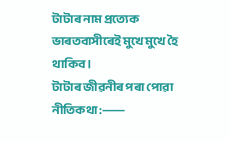টাটাৰ নাম প্ৰত্যেক ভাৰতবাসীৰেই মুখে মুখে হৈ থাকিব।
টাটাৰ জীৱনীৰ পৰা পোৱা নীতিকথা :⸺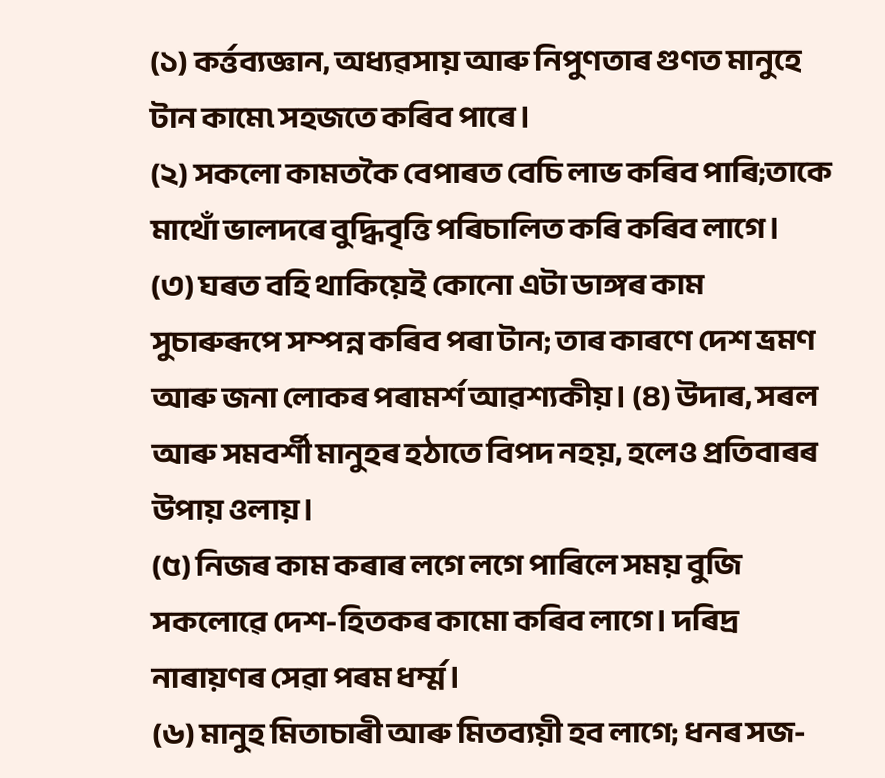(১) কৰ্ত্তব্যজ্ঞান, অধ্যৱসায় আৰু নিপুণতাৰ গুণত মানুহে টান কামে৷ সহজতে কৰিব পাৰে।
(২) সকলো কামতকৈ বেপাৰত বেচি লাভ কৰিব পাৰি;তাকে মাথোঁ ভালদৰে বুদ্ধিবৃত্তি পৰিচালিত কৰি কৰিব লাগে।
(৩) ঘৰত বহি থাকিয়েই কোনো এটা ডাঙ্গৰ কাম সুচাৰুৰূপে সম্পন্ন কৰিব পৰা টান; তাৰ কাৰণে দেশ ভ্ৰমণ আৰু জনা লোকৰ পৰামৰ্শ আৱশ্যকীয়। (৪) উদাৰ, সৰল আৰু সমবৰ্শী মানুহৰ হঠাতে বিপদ নহয়, হলেও প্ৰতিবাৰৰ উপায় ওলায়।
(৫) নিজৰ কাম কৰাৰ লগে লগে পাৰিলে সময় বুজি সকলোৱে দেশ-হিতকৰ কামো কৰিব লাগে। দৰিদ্ৰ নাৰায়ণৰ সেৱা পৰম ধৰ্ম্ম।
(৬) মানুহ মিতাচাৰী আৰু মিতব্যয়ী হব লাগে; ধনৰ সজ-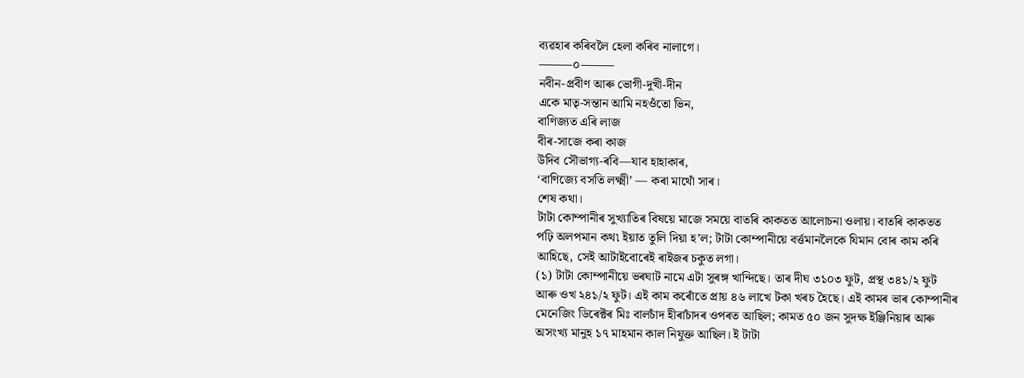ব্যৱহাৰ কৰিবলৈ হেলা কৰিব নালাগে।
⸻০⸻
নবীন-প্ৰবীণ আৰু ভোগী-দুখী-দীন
একে মাতৃ-সন্তান আমি নহওঁতো ভিন,
বাণিজ্যত এৰি লাজ
বীৰ-সাজে কৰা কাজ
উদিব সৌভাগ্য-ৰবি—যাব হাহাকাৰ,
‘বাণিজ্যে বসতি লক্ষ্মী’ — কৰা মাথোঁ সাৰ।
শেষ কথা।
টাটা কোম্পানীৰ সুখ্যাতিৰ বিষয়ে মাজে সময়ে বাতৰি কাকতত আলোচনা ওলায়। বাতৰি কাকতত পঢ়ি অলপমান কথ৷ ইয়াত তুলি দিয়া হ’ল; টাটা কোম্পানীয়ে বৰ্ত্তমানলৈকে যিমান বোৰ কাম কৰি আহিছে, সেই আটাইবোৰেই ৰাইজৰ চকুত লগা।
(১) টাটা কোম্পানীয়ে ভৰঘাট নামে এটা সুৰঙ্গ খান্দিছে। তাৰ দীঘ ৩১০৩ ফুট, প্ৰস্থ ৩৪১/২ ফুট আৰু ওখ ২৪১/২ ফুট। এই কাম কৰোঁতে প্ৰায় ৪৬ লাখে টকা খৰচ হৈছে। এই কামৰ ভাৰ কোম্পানীৰ মেনেজিং ডিৰেক্টৰ মিঃ বালচাঁদ হীৰাচাঁদৰ ওপৰত আছিল; কামত ৫০ জন সুদক্ষ ইঞ্জিনিয়াৰ আৰু অসংখ্য মানুহ ১৭ মাহমান কাল নিযুক্ত আছিল। ই টাটা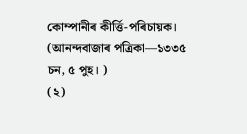কোম্পানীৰ কীৰ্ত্তি-পৰিচায়ক। (আনন্দবাজাৰ পত্ৰিকা—১৩৩৫ চন, ৫ পুহ। )
(২)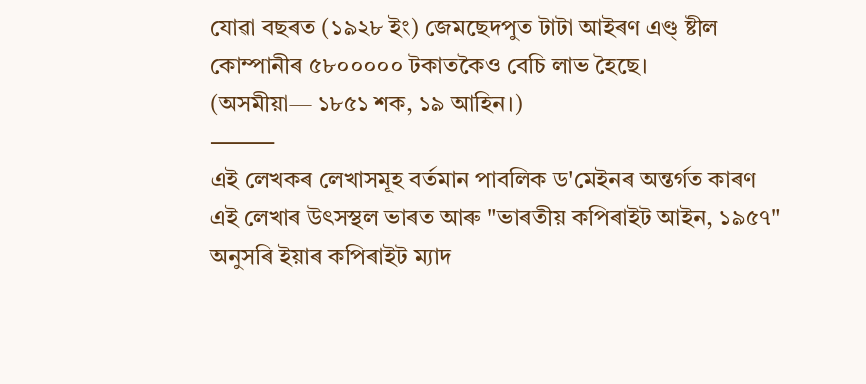যোৱা বছৰত (১৯২৮ ইং) জেমছেদপুত টাটা আইৰণ এণ্ড্ ষ্টীল কোম্পানীৰ ৫৮০০০০০ টকাতকৈও বেচি লাভ হৈছে।
(অসমীয়া— ১৮৫১ শক, ১৯ আহিন।)
⸻
এই লেখকৰ লেখাসমূহ বৰ্তমান পাবলিক ড'মেইনৰ অন্তৰ্গত কাৰণ এই লেখাৰ উৎসস্থল ভাৰত আৰু "ভাৰতীয় কপিৰাইট আইন, ১৯৫৭" অনুসৰি ইয়াৰ কপিৰাইট ম্যাদ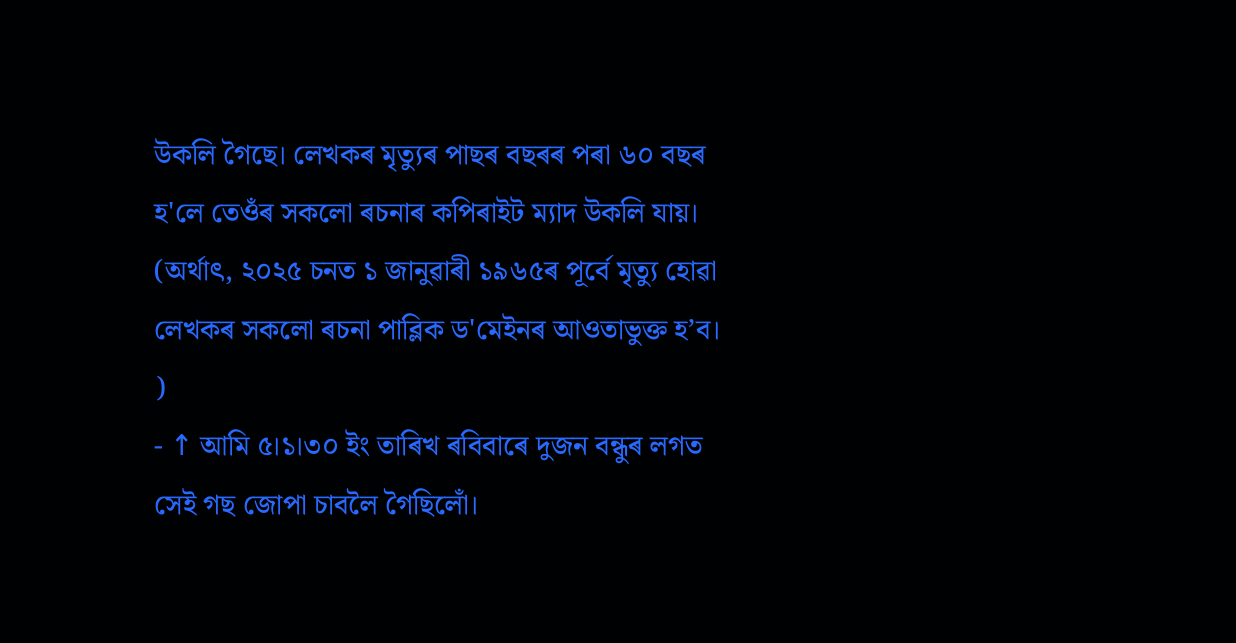উকলি গৈছে। লেখকৰ মৃত্যুৰ পাছৰ বছৰৰ পৰা ৬০ বছৰ হ'লে তেওঁৰ সকলো ৰচনাৰ কপিৰাইট ম্যাদ উকলি যায়। (অৰ্থাৎ, ২০২৫ চনত ১ জানুৱাৰী ১৯৬৫ৰ পূৰ্বে মৃত্যু হোৱা লেখকৰ সকলো ৰচনা পাব্লিক ড'মেইনৰ আওতাভুক্ত হ’ব। )
- ↑ আমি ৫।১।৩০ ইং তাৰিখ ৰবিবাৰে দুজন বন্ধুৰ লগত সেই গছ জোপা চাবলৈ গৈছিলোঁ।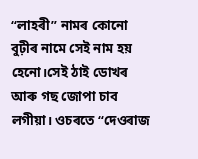“লাহৰী” নামৰ কোনো বুঢ়ীৰ নামে সেই নাম হয় হেনো।সেই ঠাই ডোখৰ আৰু গছ জোপা চাব লগীয়া। ওচৰতে “দেওৰাজ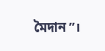মৈদান”।